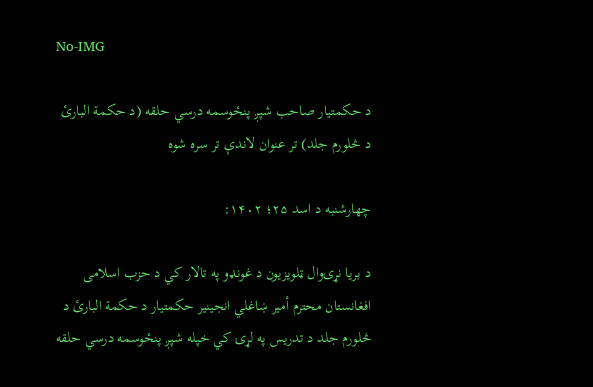No-IMG

د حکمتيار صاحب شپږ پنځوسمه درسي حلقه (د حکمة البارئ د څلورم جلد) تر عنوان لاندې تر سره شوه

چهارشنبه د اسد ۲۵؛ ۱۴۰۲:

د بريا نړۍ‌وال ټلويزيون د غونډو په تالار کي د حزب اسلامی افغانستان محترم أمير ښاغلي انجينير حکمتيار د حکمة البارئ د څلورم جلد د تدريس په لړۍ کي خپله شپږ پنځوسمه درسي حلقه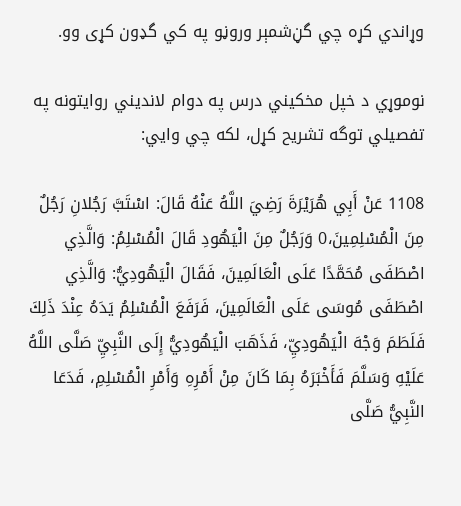وړاندي کړه چي گڼ‌شمېر وروڼو په کي گډون کړی وو.

نوموړي د خپل مخکيني درس په دوام لانديني روايتونه په تفصيلي توگه تشريح کړل، لکه چي وايي:

1108 عَنْ أَبِي هُرَيْرَةَ رَضِيَ اللَّهُ عَنْهُ قَالَ: اسْتَبَّ رَجُلانِ رَجُلٌ مِنَ الْمُسْلِمِينَ،0 وَرَجُلٌ مِنَ الْيَهُودِ قَالَ الْمُسْلِمُ: وَالَّذِي اصْطَفَى مُحَمَّدًا عَلَى الْعَالَمِينَ، فَقَالَ الْيَهُودِيُّ: وَالَّذِي اصْطَفَى مُوسَى عَلَى الْعَالَمِينَ، فَرَفَعَ الْمُسْلِمُ يَدَهُ عِنْدَ ذَلِكَ فَلَطَمَ وَجْهَ الْيَهُودِيِّ، فَذَهَبَ الْيَهُودِيُّ إِلَى النَّبِيِّ صَلَّى اللَّهُ عَلَيْهِ وَسَلَّمَ فَأَخْبَرَهُ بِمَا كَانَ مِنْ أَمْرِهِ وَأَمْرِ الْمُسْلِمِ، فَدَعَا النَّبِيُّ صَلَّى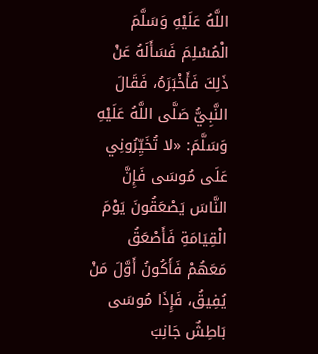اللَّهُ عَلَيْهِ وَسَلَّمَ الْمُسْلِمَ فَسَأَلَهُ عَنْ ذَلِكَ فَأَخْبَرَهُ، فَقَالَ النَّبِيُّ صَلَّى اللَّهُ عَلَيْهِ وَسَلَّمَ: «لا تُخَيِّرُونِي عَلَى مُوسَى فَإِنَّ النَّاسَ يَصْعَقُونَ يَوْمَ الْقِيَامَةِ فَأَصْعَقُ مَعَهُمْ فَأَكُونُ أَوَّلَ مَنْ يُفِيقُ، فَإِذَا مُوسَى بَاطِشٌ جَانِبَ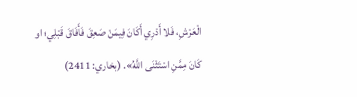الْعَرْشِ، فَلا أَدْرِي أَكَانَ فِيمَنْ صَعِقَ فَأَفَاقَ قَبْلِي؛ او كَانَ مِمَّنِ اسْتَثْنَى اللَّهُ». (بخاري: 2411)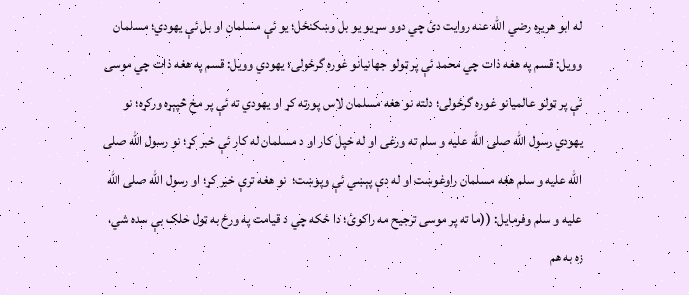له ابو هريره رضي الله عنه روايت دئ چي دوو سړيو يو بل وښكنځل؛ يو ئې مسلمان او بل ئې يهودي؛ مسلمان وويل: قسم په هغه ذات چي محمد ئې پر ټولو جهانيانو غوره گرځولى؛ يهودي وويل: قسم په هغه ذات چي موسى ئې پر ټولو عالميانو غوره گرځولى؛ دلته نو هغه مسلمان لاس پورته کړ او يهودي ته ئې پر مخ څپېړه وركړه؛ نو يهودي رسول الله صلى الله عليه و سلم ته ورغى او له خپل كار او د مسلمان له كار ئې خبر كړ؛ نو رسول الله صلى الله عليه و سلم هغه مسلمان راوغوښت او له دې پېښي ئې وپوښت؛  نو هغه ترې خبر كړ؛ او رسول الله صلى الله عليه و سلم وفرمايل: ((ما ته پر موسى ترجيح مه راکوئ؛ دا ځکه چي د قيامت په ورځ به ټول خلک بې سده شي، زه به هم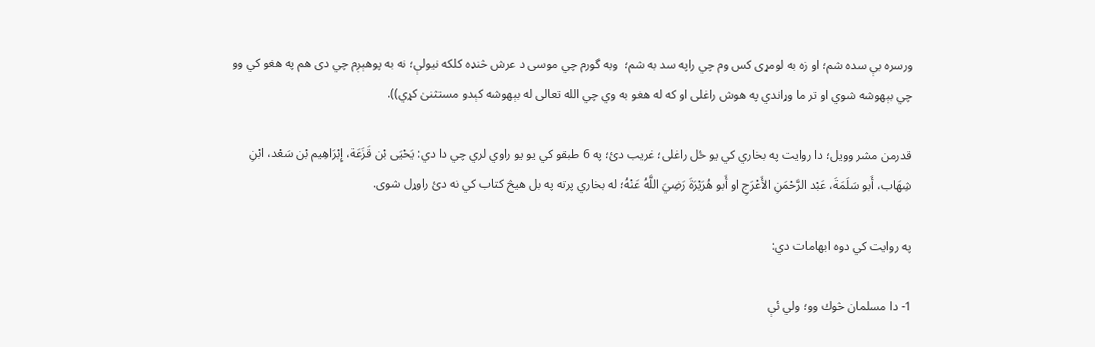ورسره بې سده شم؛ او زه به لومړى كس وم چي راپه سد به شم؛  وبه گورم چي موسى د عرش څنډه کلکه نيولې؛ نه به پوهېږم چي دى هم په هغو كي وو چي بېهوشه شوي او تر ما وړاندي په هوش راغلى او که له هغو به وي چي الله تعالى له بېهوشه كېدو مستثنىٰ كړي)).

قدرمن مشر وویل؛ دا روايت په بخاري كي يو ځل راغلى؛ غريب دئ؛ په 6 طبقو كي يو يو راوي لري چي دا دي: يَحْيَى بْن قَزَعَة، إِبْرَاهِيم بْن سَعْد، ابْنِ شِهَاب، أَبو سَلَمَةَ، عَبْد الرَّحْمَنِ الأَعْرَجِ او أَبو هُرَيْرَةَ رَضِيَ اللَّهُ عَنْهُ؛ له بخاري پرته په بل هيڅ كتاب كي نه دئ راوړل شوى.

په روايت كي دوه ابهامات دي:

1- دا مسلمان څوك وو؛ ولي ئې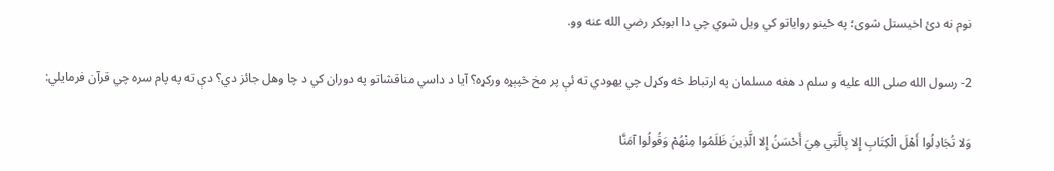نوم نه دئ اخيستل شوى؛ په ځينو رواياتو كي ويل شوي چي دا ابوبكر رضي الله عنه وو.

2- رسول الله صلى الله عليه و سلم د هغه مسلمان په ارتباط څه وكړل چي يهودي ته ئې پر مخ څپېړه وركړه؟ آيا د داسي مناقشاتو په دوران كي د چا وهل جائز دي؟ دې ته په پام سره چي قرآن فرمايلي:

وَلا تُجَادِلُوا أَهْلَ الْكِتَابِ إِلا بِالَّتِي هِيَ أَحْسَنُ إِلا الَّذِينَ ظَلَمُوا مِنْهُمْ وَقُولُوا آمَنَّا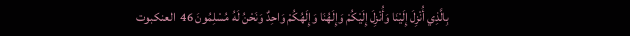بِالَّذِي أُنْزِلَ إِلَيْنَا وَأُنْزِلَ إِلَيْكُمْ وَإِلَهُنَا وَإِلَهُكُمْ وَاحِدٌ وَنَحْنُ لَهُ مُسْلِمُونَ 46  العنكبوت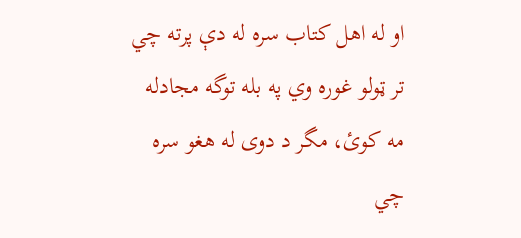او له اهل كتاب سره له دې پرته چي تر ټولو غوره وي په بله توگه مجادله مه كوئ، مگر د دوى له هغو سره چي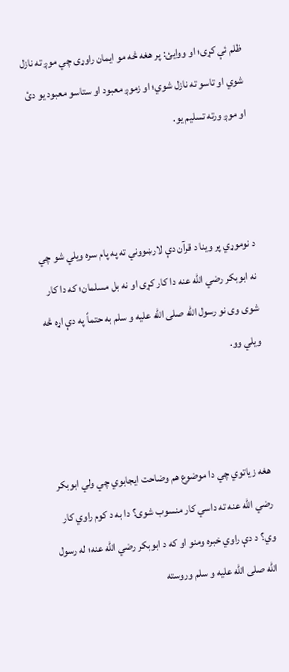ظلم ئې كړى؛ او ووايئ: پر هغه څه مو ايمان راوړى چي موږ ته نازل شوي او تاسو ته نازل شوي؛ او زموږ معبود او ستاسو معبود يو دئ او موږ ورته تسليم يو.



د نوموړي پر وينا د قرآن دې لارښووني ته په پام سره ويلي شو چي نه ابوبكر رضي الله عنه دا كار كړى او نه بل مسلمان؛ كه دا كار شوى وى نو رسول الله صلى الله عليه و سلم به حتماً په دې اړه څه ويلي وو.



هغه زياتوي چي دا موضوع هم وضاحت ايجابوي چي ولي ابوبكر رضي الله عنه ته داسي كار منسوب شوى؟ دا به د كوم راوي كار وي؟ د دې راوي خبره ومنو او كه د ابوبكر رضي الله عنه؛ له رسول الله صلى الله عليه و سلم وروسته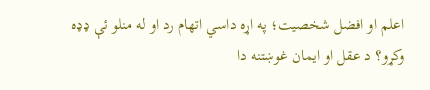اعلم او افضل شخصيت؛ په اړه داسي اتهام رد او له منلو ئې ډډه وكړو؟ د عقل او ايمان غوښتنه دا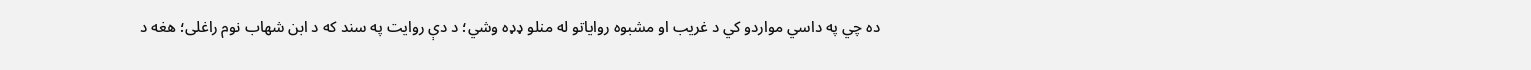ده چي په داسي مواردو كي د غريب او مشبوه رواياتو له منلو ډډه وشي؛ د دې روايت په سند كه د ابن شهاب نوم راغلى؛ هغه د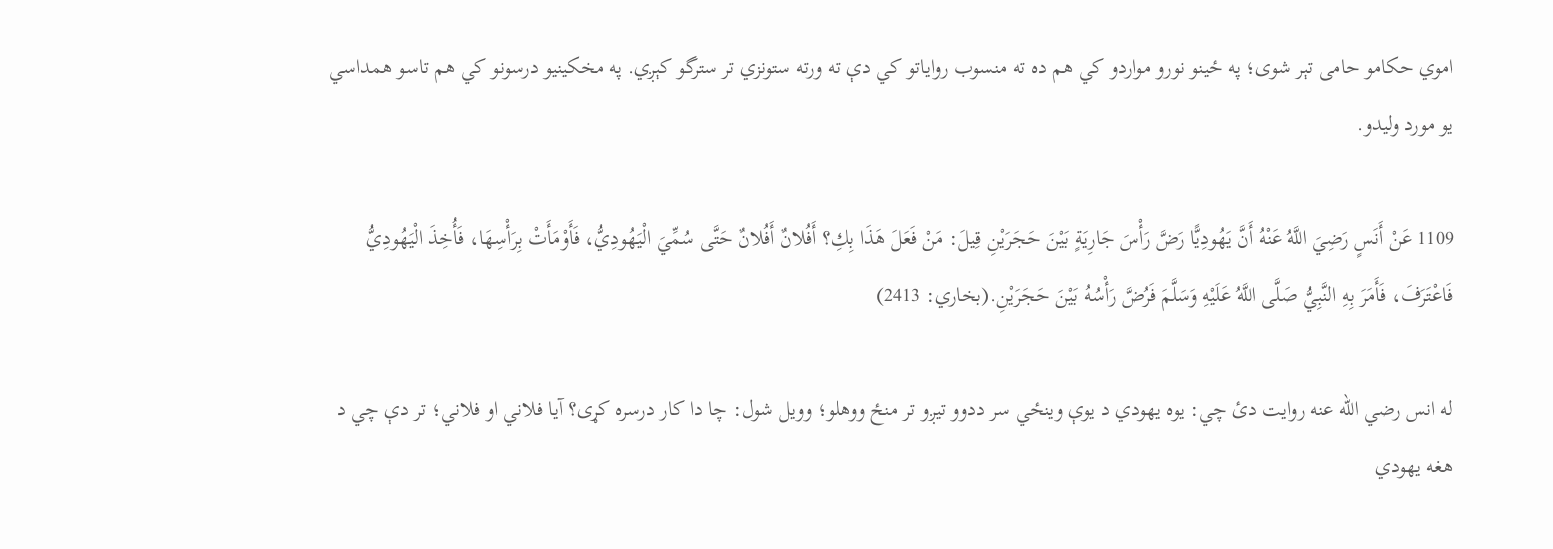اموي حكامو حامى تېر شوى؛ په ځينو نورو مواردو كي هم ده ته منسوب رواياتو كي دې ته ورته ستونزي تر سترگو كېږي. په مخكينيو درسونو كي هم تاسو همداسي يو مورد وليدو.

1109 عَنْ أَنَسٍ رَضِيَ اللَّهُ عَنْهُ أَنَّ يَهُودِيًّا رَضَّ رَأْسَ جَارِيَةٍ بَيْنَ حَجَرَيْنِ قِيلَ: مَنْ فَعَلَ هَذَا بِكِ؟ أَفُلانٌ أَفُلانٌ حَتَّى سُمِّيَ الْيَهُودِيُّ، فَأَوْمَأَتْ بِرَأْسِهَا، فَأُخِذَ الْيَهُودِيُّ فَاعْتَرَفَ، فَأَمَرَ بِهِ النَّبِيُّ صَلَّى اللَّهُ عَلَيْهِ وَسَلَّمَ فَرُضَّ رَأْسُهُ بَيْنَ حَجَرَيْنِ.(بخاري: 2413)

له انس رضي الله عنه روايت دئ چي: يوه يهودي د يوې وينځي سر ددوو تيږو تر منځ ووهلو؛ وويل شول: چا دا كار درسره كړى؟ آيا فلاني او فلاني؛ تر دې چي د هغه يهودي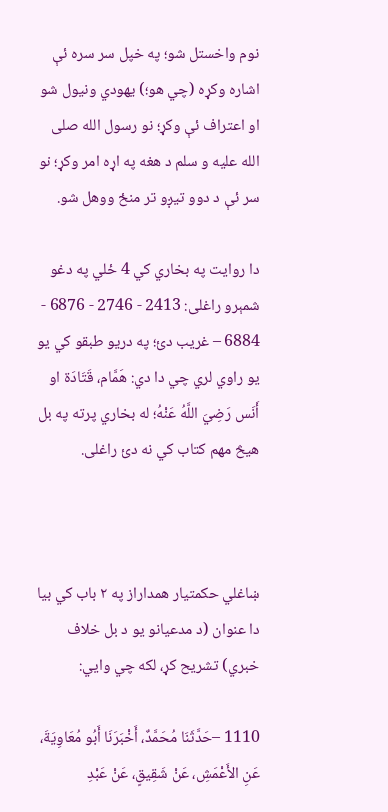نوم واخستل شو؛ په خپل سر سره ئې اشاره وکړه (چي هو؛) يهودي ونيول شو او اعتراف ئې وکړ؛ نو رسول الله صلى الله عليه و سلم د هغه په اړه امر وکړ؛ نو سر ئې د دوو تيږو تر منځ ووهل شو.

دا روايت په بخاري كي 4 ځلي په دغو شمېرو راغلى: 2413 - 2746 - 6876 - 6884 – غريب دئ؛ په دريو طبقو كي يو يو راوي لري چي دا دي: هَمَّام، قَتَادَة او أَنَس رَضِيَ اللَّهُ عَنْهُ؛ له بخاري پرته په بل هيڅ مهم كتاب كي نه دئ راغلى.



ښاغلي حکمتیار همداراز په ٢ باب کي بيا دا عنوان (د مدعيانو يو د بل خلاف خبري) تشريح کړ، لکه چي وايي:

1110 –حَدَّثَنَا مُحَمَّدٌ، أَخْبَرَنَا أَبُو مُعَاوِيَةَ، عَنِ الأَعْمَشِ، عَنْ شَقِيقٍ، عَنْ عَبْدِ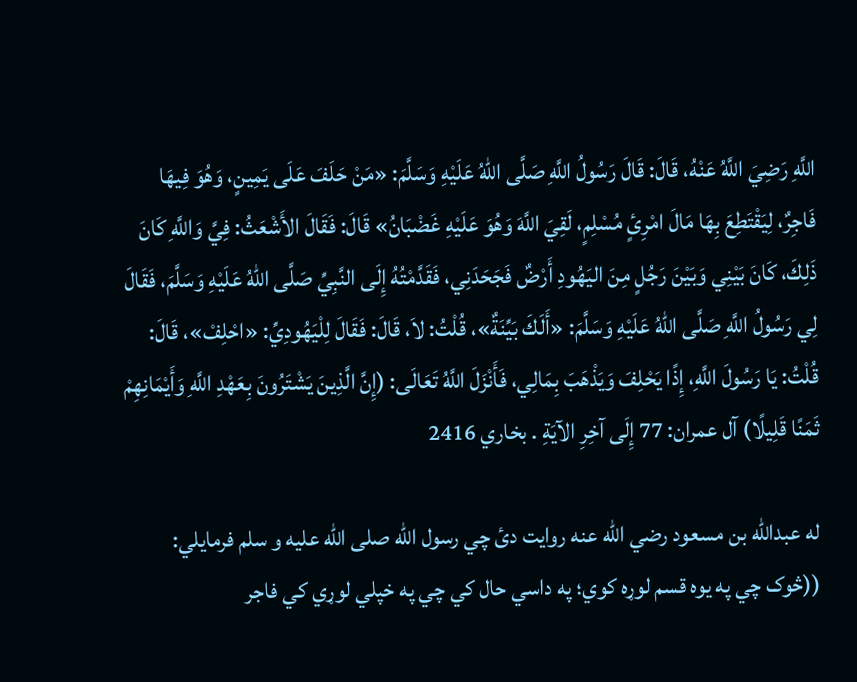اللَّهِ رَضِيَ اللَّهُ عَنْهُ، قَالَ: قَالَ رَسُولُ اللَّهِ صَلَّى اللهُ عَلَيْهِ وَسَلَّمَ: «مَنْ حَلَفَ عَلَى يَمِينٍ، وَهُوَ فِيهَا فَاجِرٌ، لِيَقْتَطِعَ بِهَا مَالَ امْرِئٍ مُسْلِمٍ، لَقِيَ اللَّهَ وَهُوَ عَلَيْهِ غَضْبَانُ» قَالَ: فَقَالَ الأَشْعَثُ: فِيَّ وَاللَّهِ كَانَ ذَلِكَ، كَانَ بَيْنِي وَبَيْنَ رَجُلٍ مِنَ اليَهُودِ أَرْضٌ فَجَحَدَنِي، فَقَدَّمْتُهُ إِلَى النَّبِيِّ صَلَّى اللهُ عَلَيْهِ وَسَلَّمَ، فَقَالَ لِي رَسُولُ اللَّهِ صَلَّى اللهُ عَلَيْهِ وَسَلَّمَ: «أَلَكَ بَيِّنَةٌ»، قُلْتُ: لاَ، قَالَ: فَقَالَ لِلْيَهُودِيِّ: «احْلِفْ»، قَالَ: قُلْتُ: يَا رَسُولَ اللَّهِ، إِذًا يَحْلِفَ وَيَذْهَبَ بِمَالِي، فَأَنْزَلَ اللَّهُ تَعَالَى: (إِنَّ الَّذِينَ يَشْتَرُونَ بِعَهْدِ اللَّهِ وَأَيْمَانِهِمْ ثَمَنًا قَلِيلًا) آل عمران: 77 إِلَى آخِرِ الآيَةِ . بخاري 2416

له عبدالله بن مسعود رضي الله عنه روايت دئ چي رسول الله صلى الله عليه و سلم فرمايلي: ((څوک چي په يوه قسم لوړه كوي؛ په داسي حال كي چي په خپلي لوړي كي فاجر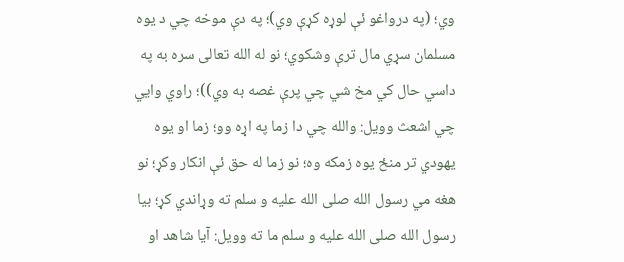وي؛ (په درواغو ئې لوړه كړې وي)؛ په دې موخه چي د يوه مسلمان سړي مال ترې وشكوي؛ نو له الله تعالى سره به په داسي حال كي مخ شي چي پرې غصه به وي))؛ راوي وايي چي اشعث وويل: والله چي دا زما په اړه وو؛ زما او يوه يهودي تر منځ يوه زمكه وه؛ نو زما له حق ئې انكار وكړ؛ نو هغه مي رسول الله صلى الله عليه و سلم ته وړاندي كړ؛ بيا رسول الله صلى الله عليه و سلم ما ته وويل: آيا شاهد او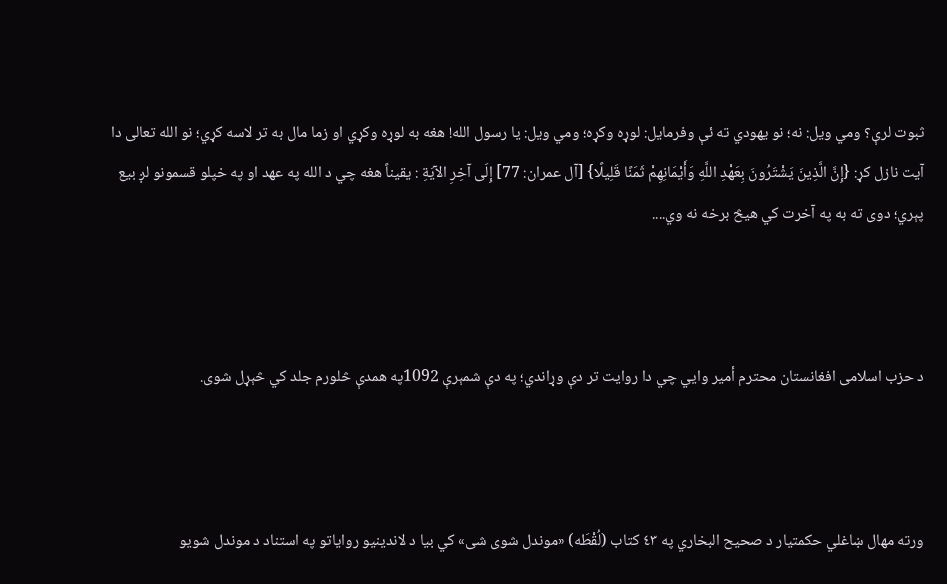ثبوت لرې؟ ومي ويل: نه؛ نو يهودي ته ئې وفرمايل: لوړه وكړه؛ ومي ويل: يا رسول الله! هغه به لوړه وكړي او زما مال به تر لاسه كړي؛ نو الله تعالى دا آيت نازل كړ: {إِنَّ الَّذِينَ يَشْتَرُونَ بِعَهْدِ اللَّهِ وَأَيْمَانِهِمْ ثَمَنًا قَلِيلًا} [آل عمران: 77] إِلَى آخِرِ الآيَةِ : يقيناً هغه چي د الله په عهد او په خپلو قسمونو لږ بيع پېري؛ دوى ته به په آخرت كي هيڅ برخه نه وي....



د حزب اسلامی افغانستان محترم أمير وايي چي دا روايت تر دې وړاندي؛ په دې شمېرې 1092په همدې څلورم جلد كي څېړل شوى.



ورته مهال ښاغلي حکمتیار د صحيح البخاري په ٤۳ کتاب (لُقْطَه) «موندل شوى شى» کي بيا د لاندينيو رواياتو په استناد د موندل شويو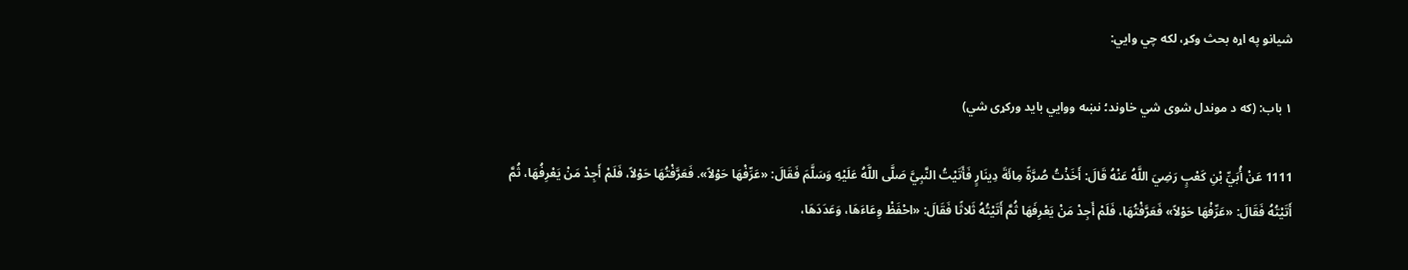شيانو په اړه بحث وکړ، لکه چي وايي:

١ باب: (که د موندل شوى شي خاوند؛ نښه ووايي بايد وركړى شي)

1111 عَنْ أُبَيِّ بْنِ كَعْبٍ رَضِيَ اللَّهُ عَنْهُ قَالَ: أَخَذْتُ صُرَّةً مِائَةَ دِينَارٍ فَأَتَيْتُ النَّبِيَّ صَلَّى اللَّهُ عَلَيْهِ وَسَلَّمَ فَقَالَ: «عَرِّفْهَا حَوْلاً». فَعَرَّفْتُهَا حَوْلاً، فَلَمْ أَجِدْ مَنْ يَعْرِفُهَا، ثُمَّ أَتَيْتُهُ فَقَالَ: «عَرِّفْهَا حَوْلاً» فَعَرَّفْتُهَا، فَلَمْ أَجِدْ مَنْ يَعْرِفَهَا ثُمَّ أَتَيْتُهُ ثَلاثًا فَقَالَ: «احْفَظْ وِعَاءَهَا، وَعَدَدَهَا،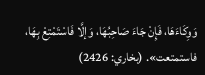وَوِكَاءَهَا، فَإِنْ جَاءَ صَاحِبُهَا، وَإلَّا فَاسْتَمْتِعْ بِهَا، فاستمتعت». (بخاري: 2426)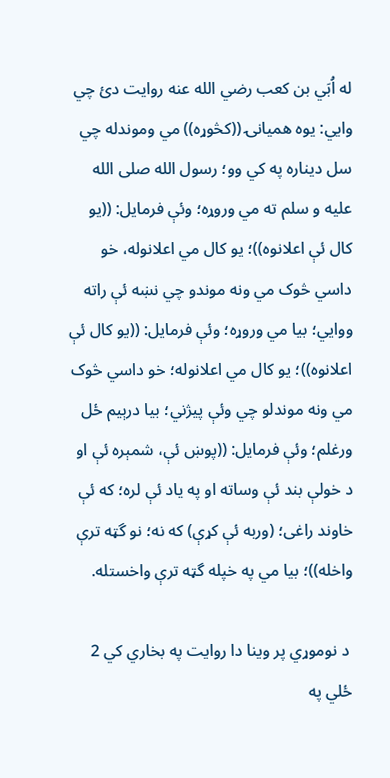له اُبَي بن کعب رضي الله عنه روايت دئ چي وايي: يوه هميانۍ ((کڅوړه)) مي وموندله چي سل ديناره په كي وو؛ رسول الله صلى الله عليه و سلم ته مي وروړه؛ وئې فرمايل: ((يو کال ئې اعلانوه))؛ يو کال مي اعلانوله، خو داسي څوک مي ونه موندو چي نښه ئې راته ووايي؛ بيا مي وروړه؛ وئې فرمايل: ((يو کال ئې اعلانوه))؛ يو کال مي اعلانوله؛ خو داسي څوک مي ونه موندلو چي وئې پيژني؛ بيا درېيم ځل ورغلم؛ وئې فرمايل: ((پوښ ئې، شمېره ئې او د خولې بند ئې وساته او په ياد ئې لره؛ که ئې خاوند راغى؛ (وربه ئې کړې) که نه؛ نو گټه ترې واخله))؛ بيا مي په خپله گټه ترې واخستله.

 د نوموړي پر وينا دا روايت په بخاري كي 2 ځلي په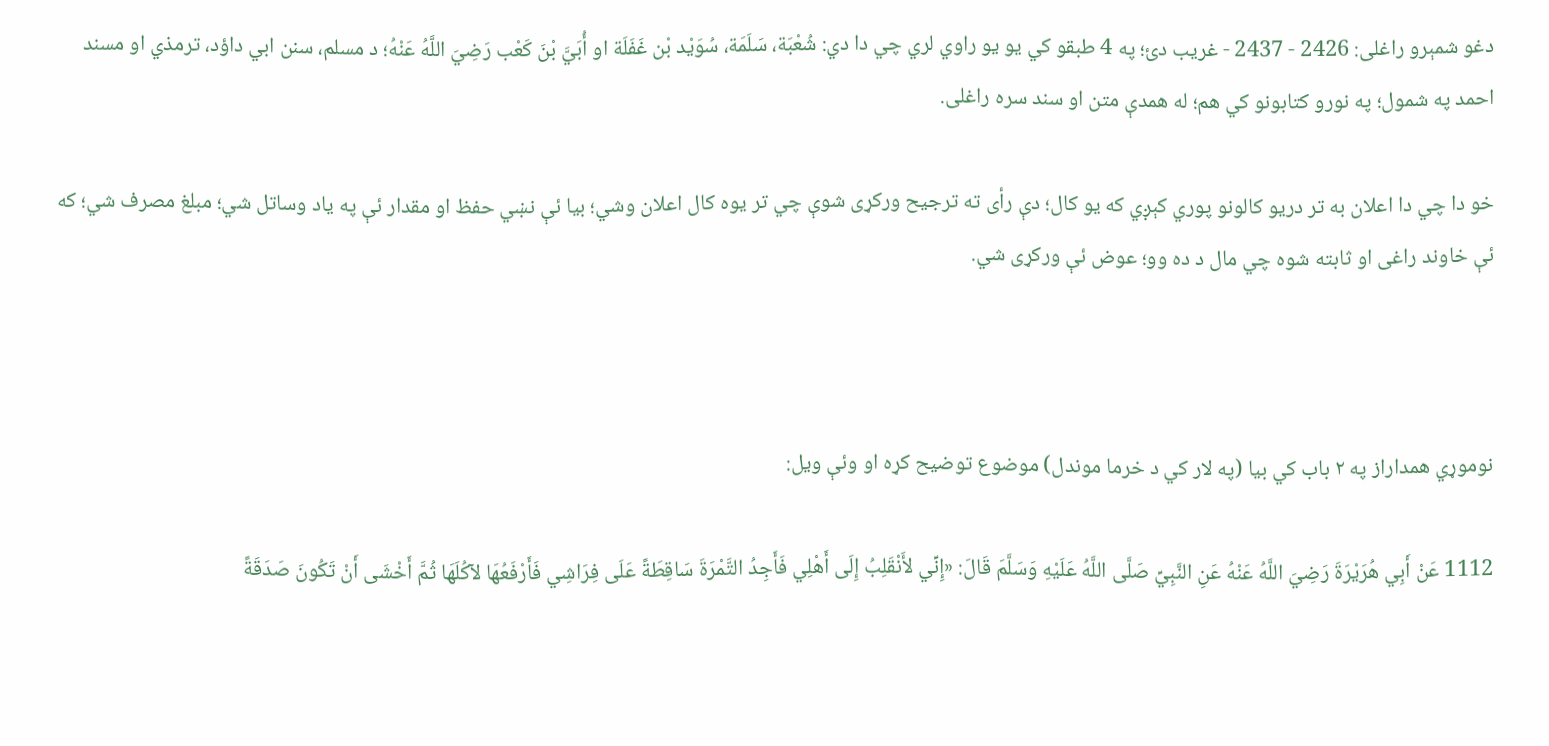دغو شمېرو راغلى: 2426 - 2437 - غريب دئ؛ په 4 طبقو كي يو يو راوي لري چي دا دي: شُعْبَة، سَلَمَة، سُوَيْد بْن غَفَلَة او أُبَيَّ بْنَ كَعْب رَضِيَ اللَّهُ عَنْهُ؛ د مسلم، سنن ابي داؤد، ترمذي او مسند احمد په شمول؛ په نورو كتابونو كي هم؛ له همدې متن او سند سره راغلى.

خو دا چي دا اعلان به تر دريو كالونو پوري كېږي كه يو كال؛ دې رأى ته ترجيح وركړى شوې چي تر يوه كال اعلان وشي؛ بيا ئې نښي حفظ او مقدار ئې په ياد وساتل شي؛ مبلغ مصرف شي؛ كه ئې خاوند راغى او ثابته شوه چي مال د ده وو؛ عوض ئې وركړى شي.



نوموړي همداراز په ٢ باب کي بيا (په لار کي د خرما موندل) موضوع توضيح کړه او وئې ویل:

1112 عَنْ أَبِي هُرَيْرَةَ رَضِيَ اللَّهُ عَنْهُ عَنِ النَّبِيِّ صَلَّى اللَّهُ عَلَيْهِ وَسَلَّمَ قَالَ: «إِنِّي لأَنْقَلِبُ إِلَى أَهْلِي فَأَجِدُ التَّمْرَةَ سَاقِطَةً عَلَى فِرَاشِي فَأَرْفَعُهَا لآكُلَهَا ثُمَّ أَخْشَى أَنْ تَكُونَ صَدَقَةً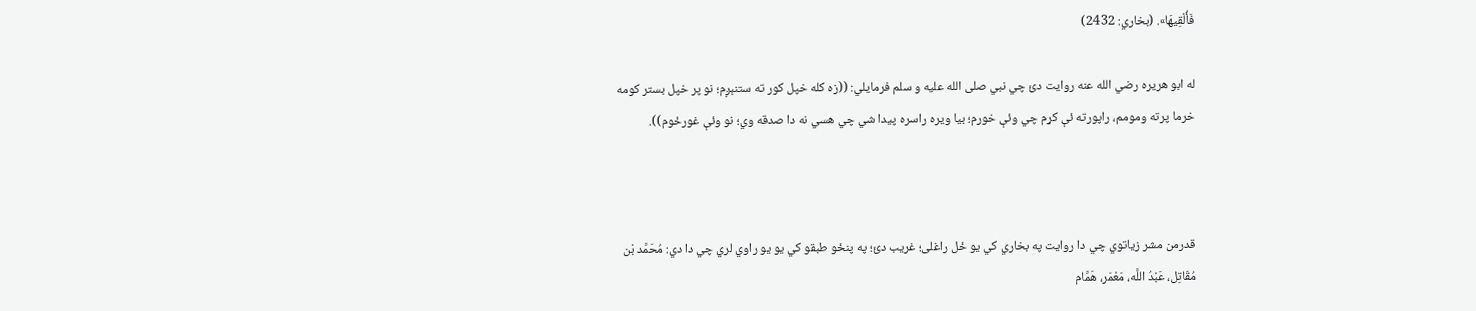فَأُلْقِيهَا». (بخاري: 2432)

له ابو هريره رضي الله عنه روايت دئ چي نبي صلى الله عليه و سلم فرمايلي: ((زه کله خپل کور ته ستنېږم؛ نو پر خپل بستر كومه خرما پرته ومومم، راپورته ئې كړم چي وئې خورم؛ بيا ويره راسره پيدا شي چي هسي نه دا صدقه وي؛ نو وئې غورځوم)).



قدرمن مشر زياتوي چي دا روايت په بخاري كي يو ځل راغلى؛ غريب دئ؛ په پنځو طبقو كي يو يو راوي لري چي دا دي: مُحَمَّد بْن مُقَاتِل، عَبْدُ اللَّه، مَعْمَر، هَمَّام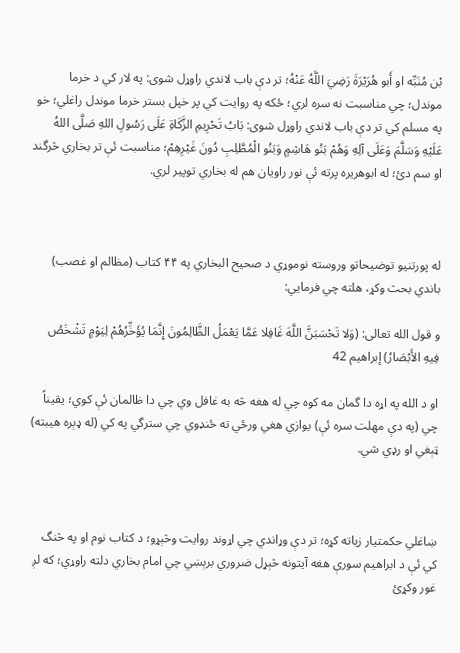بْن مُنَبِّه او أَبو هُرَيْرَةَ رَضِيَ اللَّهُ عَنْهُ؛ تر دې باب لاندي راوړل شوى: په لار کي د خرما موندل؛ چي مناسبت نه سره لري؛ ځكه په روايت كي پر خپل بستر خرما موندل راغلي؛ خو په مسلم كي تر دې باب لاندي راوړل شوى: بَابُ تَحْرِيمِ الزَّكَاةِ عَلَى رَسُولِ اللهِ صَلَّى اللهُ عَلَيْهِ وَسَلَّمَ وَعَلَى آلِهِ وَهُمْ بَنُو هَاشِمٍ وَبَنُو الْمُطَّلِبِ دُونَ غَيْرِهِمْ؛ مناسبت ئې تر بخاري څرگند او سم دئ؛ له ابوهريره پرته ئې نور راويان هم له بخاري توپير لري.



له پورتنيو توضيحاتو وروسته نوموړي د صحيح البخاري په ۴۴ کتاب (مظالم او غصب) باندي بحث وکړ، هلته چي فرمايي:

و قول الله تعالى: (وَلا تَحْسَبَنَّ اللَّهَ غَافِلا عَمَّا يَعْمَلُ الظَّالِمُونَ إِنَّمَا يُؤَخِّرُهُمْ لِيَوْمٍ تَشْخَصُ فِيهِ الأَبْصَارُ) إبراهيم 42

او د الله په اړه دا گمان مه كوه چي له هغه څه به غافل وي چي دا ظالمان ئې كوي؛ يقيناً چي (په دې مهلت سره ئې) يوازي هغي ورځي ته ځنډوي چي سترگي په كي (له ډېره هيبته) ټېغي او رډي شي.



ښاغلي حکمتیار زياته کړه؛ تر دې وړاندي چي اړوند روايت وڅېړو؛ د كتاب نوم او په څنگ كي ئې د ابراهيم سورې هغه آيتونه څېړل ضروري برېښي چي امام بخاري دلته راوړي؛ كه لږ غور وكړئ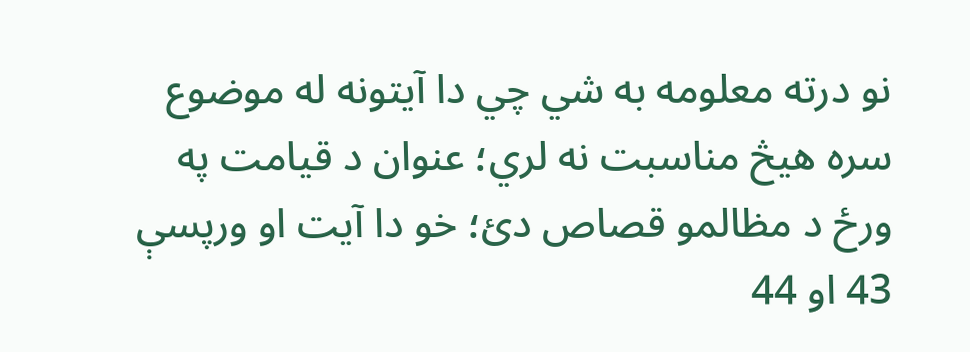نو درته معلومه به شي چي دا آيتونه له موضوع سره هيڅ مناسبت نه لري؛ عنوان د قيامت په ورځ د مظالمو قصاص دئ؛ خو دا آيت او ورپسې 43 او 44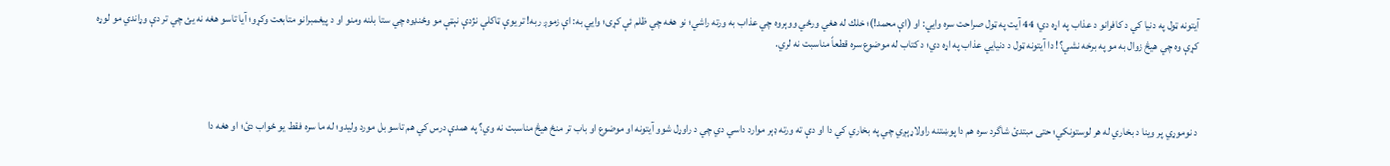آيتونه ټول په دنيا كي د كافرانو د عذاب په اړه دي؛ 44 آيت په ټول صراحت سره وايي: او (اې محمد!)؛ خلك له هغي ورځي ووېروه چي عذاب به ورته راشي؛ نو هغه چي ظلم ئې كړى؛ وايي به: اې زموږ ربه! تر يوې ټاكلې نژدې نېټې مو وځنډوه چي ستا بلنه ومنو او د پيغمبرانو متابعت وكړو؛ آيا تاسو هغه نه يئ چي تر دې وړاندي مو لوړه كړې وه چي هيڅ زوال به مو په برخه نشي؟! دا آيتونه ټول د دنيايي عذاب په اړه دي؛ د كتاب له موضوع سره قطعاً مناسبت نه لري.



د نوموړي پر وينا د بخاري له هر لوستونكي؛ حتى مبتدئ شاگرد سره هم دا پوښتنه راولاړېږي چي په بخاري كي دا او دې ته ورته ډېر موارد داسي دي چي د راوړل شوو آيتونه او موضوع او باب تر منځ هيڅ مناسبت نه وي؟ په همدې درس كي هم تاسو بل مورد وليدو؛ له ما سره فقط يو ځواب دئ؛ او هغه دا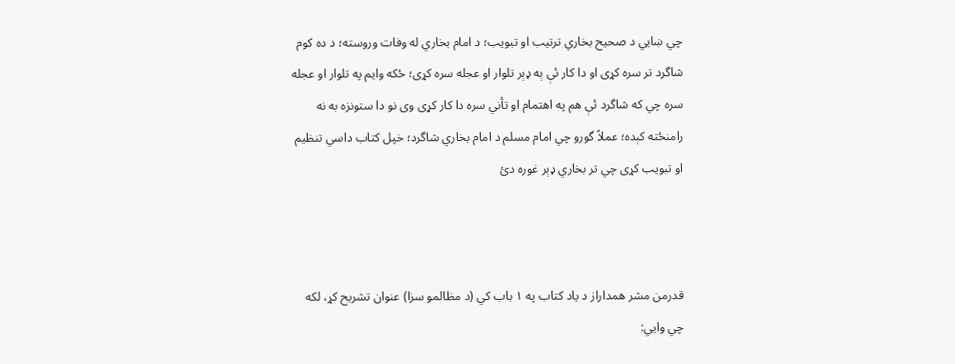چي ښايي د صحيح بخاري ترتيب او تبويب؛ د امام بخاري له وفات وروسته؛ د ده كوم شاگرد تر سره كړى او دا كار ئې ېه ډېر تلوار او عجله سره كړى؛ ځكه وايم په تلوار او عجله سره چي كه شاگرد ئې هم په اهتمام او تأني سره دا كار كړى وى نو دا ستونزه به نه رامنځته كېده؛ عملاً گورو چي امام مسلم د امام بخاري شاگرد؛ خپل كتاب داسي تنظيم او تبويب كړى چي تر بخاري ډېر غوره دئ



قدرمن مشر همداراز د ياد کتاب په ١ باب کي (د مظالمو سزا) عنوان تشريح کړ، لکه چي وايي: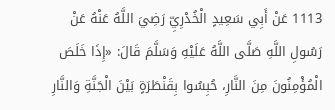1113 عَنْ أَبِي سَعِيدٍ الْخُدْرِيِّ رَضِيَ اللَّهُ عَنْهُ عَنْ رَسُولِ اللَّهِ صَلَّى اللَّهُ عَلَيْهِ وَسَلَّمَ قَالَ: «إِذَا خَلَصَ الْمُؤْمِنُونَ مِنَ النَّارِ، حُبِسُوا بِقَنْطَرَةٍ بَيْنَ الْجَنَّةِ وَالنَّارِ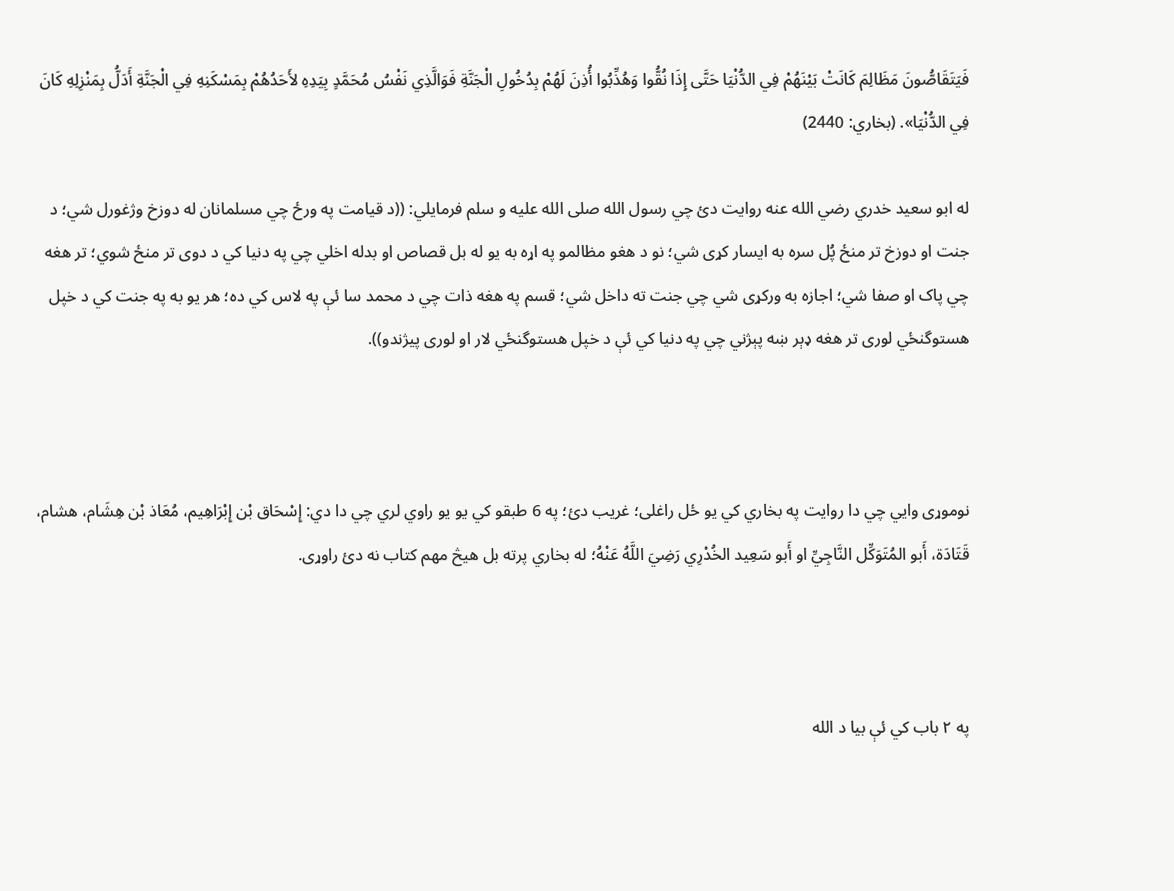فَيَتَقَاصُّونَ مَظَالِمَ كَانَتْ بَيْنَهُمْ فِي الدُّنْيَا حَتَّى إِذَا نُقُّوا وَهُذِّبُوا أُذِنَ لَهُمْ بِدُخُولِ الْجَنَّةِ فَوَالَّذِي نَفْسُ مُحَمَّدٍ بِيَدِهِ لأَحَدُهُمْ بِمَسْكَنِهِ فِي الْجَنَّةِ أَدَلُّ بِمَنْزِلِهِ كَانَ فِي الدُّنْيَا». (بخاري: 2440)

له ابو سعيد خدري رضي الله عنه روايت دئ چي رسول الله صلى الله عليه و سلم فرمايلي: ((د قيامت په ورځ چي مسلمانان له دوزخ وژغورل شي؛ د جنت او دوزخ تر منځ پُل سره به ايسار کړى شي؛ نو د هغو مظالمو په اړه به يو له بل قصاص او بدله اخلي چي په دنيا کي د دوى تر منځ شوي؛ تر هغه چي پاک او صفا شي؛ اجازه به وركړى شي چي جنت ته داخل شي؛ قسم په هغه ذات چي د محمد سا ئې په لاس کي ده؛ هر يو به په جنت كي د خپل هستوگنځي لورى تر هغه ډېر ښه پېژني چي په دنيا كي ئې د خپل هستوگنځي لار او لورى پيژندو)).



نوموړی وایي چي دا روايت په بخاري كي يو ځل راغلى؛ غريب دئ؛ په 6 طبقو كي يو يو راوي لري چي دا دي: إِسْحَاق بْن إِبْرَاهِيم، مُعَاذ بْن هِشَام، هشام، قَتَادَة، أَبو المُتَوَكِّل النَّاجِيِّ او أَبو سَعِيد الخُدْرِي رَضِيَ اللَّهُ عَنْهُ؛ له بخاري پرته بل هيڅ مهم كتاب نه دئ راوړى.



په ٢ باب کي ئې بيا د الله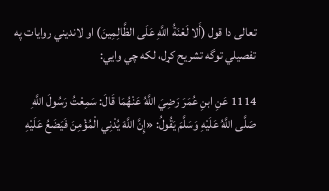تعالى دا قول (أَلا لَعْنَةُ اللَّهِ عَلَى الظَّالِمِينَ) او لانديني روايات په تفصيلي توگه تشريح کړل، لکه چي وايي:

1114 عَنِ ابنِ عُمَرَ رَضِيَ اللَّهُ عَنْهُمَا قَالَ: سَمِعْتُ رَسُولَ اللَّهِ صَلَّى اللَّهُ عَلَيْهِ وَسَلَّمَ يَقُولُ: «إِنَّ اللَّهَ يُدْنِي الْمُؤْمِنَ فَيَضَعُ عَلَيْهِ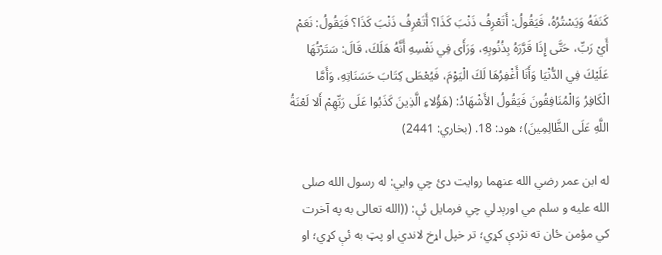كَنَفَهُ وَيَسْتُرُهُ، فَيَقُولُ: أَتَعْرِفُ ذَنْبَ كَذَا؟ أَتَعْرِفُ ذَنْبَ كَذَا؟ فَيَقُولُ: نَعَمْ أَيْ رَبِّ، حَتَّى إِذَا قَرَّرَهُ بِذُنُوبِهِ، وَرَأَى فِي نَفْسِهِ أَنَّهُ هَلَكَ، قَالَ: سَتَرْتُهَا عَلَيْكَ فِي الدُّنْيَا وَأَنَا أَغْفِرُهَا لَكَ الْيَوْمَ، فَيُعْطَى كِتَابَ حَسَنَاتِهِ، وَأَمَّا الْكَافِرُ وَالْمُنَافِقُونَ فَيَقُولُ الأَشْهَادُ: (هَؤُلاءِ الَّذِينَ كَذَبُوا عَلَى رَبِّهِمْ أَلا لَعْنَةُ اللَّهِ عَلَى الظَّالِمِينَ)؛ هود: 18. (بخاري: 2441)

له ابن عمر رضي الله عنهما روايت دئ چي وايي: له رسول الله صلى الله عليه و سلم مي اورېدلي چي فرمايل ئې: ((الله تعالى به په آخرت کي مؤمن ځان ته نژدې کړي؛ تر خپل اړخ لاندي او پټ به ئې كړي؛ او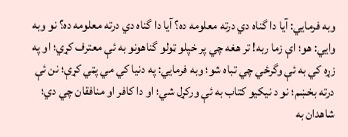وبه فرمايي: آيا دا گناه دي درته معلومه ده؟ آيا دا گناه دي درته معلومه ده؟ نو وبه وايي: هو؛ اې زما ربه! تر هغه چي پر خپلو ټولو گناهونو به ئې معترف كړي؛ او په زړه كي به ئې وگرځي چي تباه شو؛ وبه فرمايي: په دنيا کي مي پټي كړې؛ نن ئې درته بخښم؛ نو د نيکيو کتاب به ئې ورکړل شي؛ او دا کافر او منافقان چي دي؛ شاهدان به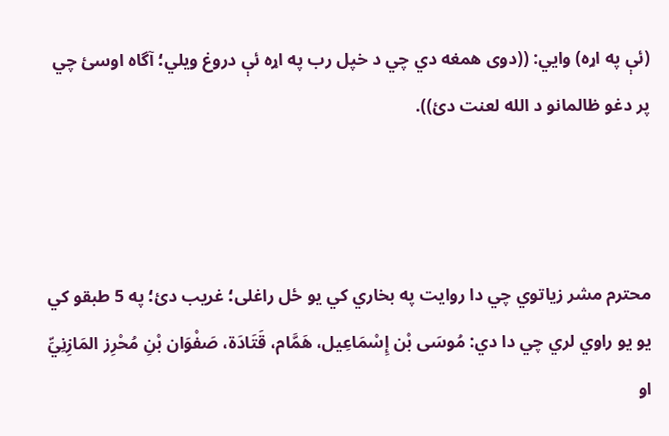(ئې په اړه) وايي: ((دوى همغه دي چي د خپل رب په اړه ئې دروغ ويلي؛ آگاه اوسئ چي پر دغو ظالمانو د الله لعنت دئ)).



محترم مشر زياتوي چي دا روايت په بخاري كي يو ځل راغلى؛ غريب دئ؛ په 5 طبقو كي يو يو راوي لري چي دا دي: مُوسَى بْن إِسْمَاعِيل، هَمَّام، قَتَادَة، صَفْوَان بْنِ مُحْرِز المَازِنِيِّ او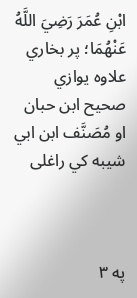ابْنِ عُمَرَ رَضِيَ اللَّهُ عَنْهُمَا؛ پر بخاري علاوه يوازي صحيح ابن حبان او مُصَنَّف ابن ابي شيبه كي راغلى



په ٣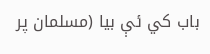باب کي ئې بيا (مسلمان پر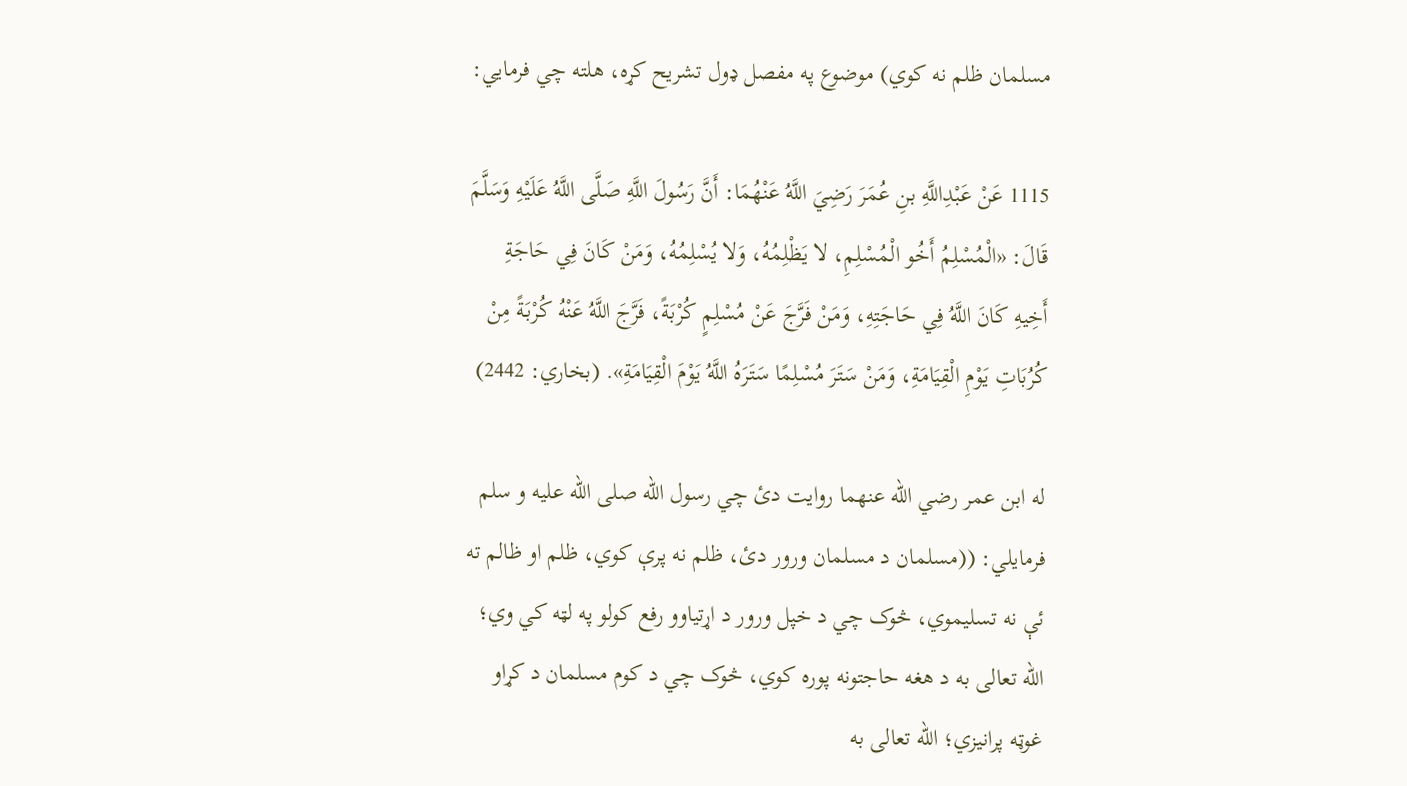مسلمان ظلم نه کوي) موضوع په مفصل ډول تشريح کړه، هلته چي فرمايي:

1115 عَنْ عَبْدِاللَّهِ بنِ عُمَرَ رَضِيَ اللَّهُ عَنْهُمَا: أَنَّ رَسُولَ اللَّهِ صَلَّى اللَّهُ عَلَيْهِ وَسَلَّمَ قَالَ: «الْمُسْلِمُ أَخُو الْمُسْلِمِ، لا يَظْلِمُهُ، وَلا يُسْلِمُهُ، وَمَنْ كَانَ فِي حَاجَةِ أَخِيهِ كَانَ اللَّهُ فِي حَاجَتِهِ، وَمَنْ فَرَّجَ عَنْ مُسْلِمٍ كُرْبَةً، فَرَّجَ اللَّهُ عَنْهُ كُرْبَةً مِنْ كُرُبَاتِ يَوْمِ الْقِيَامَةِ، وَمَنْ سَتَرَ مُسْلِمًا سَتَرَهُ اللَّهُ يَوْمَ الْقِيَامَةِ». (بخاري: 2442)

له ابن عمر رضي الله عنهما روايت دئ چي رسول الله صلى الله عليه و سلم فرمايلي: ((مسلمان د مسلمان ورور دئ، ظلم نه پرې کوي، ظلم او ظالم ته ئې نه تسليموي، څوک چي د خپل ورور د اړتياوو رفع كولو په لټه كي وي؛ الله تعالى به د هغه حاجتونه پوره کوي، څوک چي د كوم مسلمان د كړاو غوټه پرانيزي؛ الله تعالى به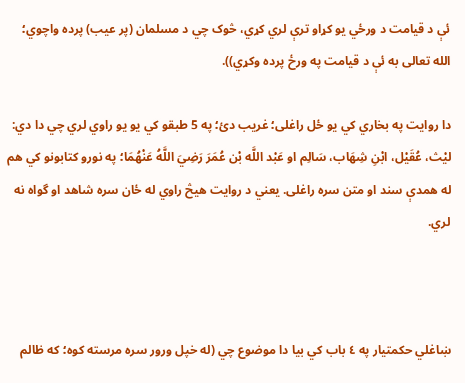ئې د قيامت د ورځي يو كړاو ترې لري كړي، څوک چي د مسلمان (پر عيب) پرده واچوي؛ الله تعالى به ئې د قيامت په ورځ پرده وکړي)).

دا روايت په بخاري كي يو ځل راغلى؛ غريب دئ؛ په 5 طبقو كي يو يو راوي لري چي دا دي: ليْث، عُقَيْل، ابْنِ شِهَاب، سَالِم او عَبْد اللَّه بْن عُمَرَ رَضِيَ اللَّهُ عَنْهُمَا؛ په نورو كتابونو كي هم له همدې سند او متن سره راغلى. يعني د روايت هيڅ راوي له ځان سره شاهد او گواه نه لري.



ښاغلي حکمتیار په ٤ باب کي بيا دا موضوع چي (له خپل ورور سره مرسته کوه؛ كه ظالم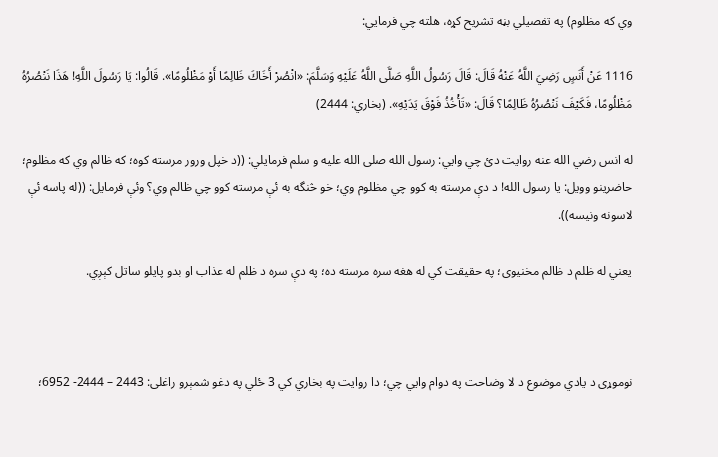وي که مظلوم) په تفصيلي بڼه تشريح کړه، هلته چي فرمايي:

1116 عَنْ أَنَسٍ رَضِيَ اللَّهُ عَنْهُ قَالَ: قَالَ رَسُولُ اللَّهِ صَلَّى اللَّهُ عَلَيْهِ وَسَلَّمَ: «انْصُرْ أَخَاكَ ظَالِمًا أَوْ مَظْلُومًا». قَالُوا: يَا رَسُولَ اللَّهِ! هَذَا نَنْصُرُهُ مَظْلُومًا، فَكَيْفَ نَنْصُرُهُ ظَالِمًا؟ قَالَ: «تَأْخُذُ فَوْقَ يَدَيْهِ». (بخاري: 2444)

له انس رضي الله عنه روايت دئ چي وايي: رسول الله صلى الله عليه و سلم فرمايلي: ((د خپل ورور مرسته کوه؛ كه ظالم وي که مظلوم؛  حاضرينو وويل: يا رسول الله! د دې مرسته به كوو چي مظلوم وي؛ خو څنگه به ئې مرسته كوو چي ظالم وي؟ وئې فرمايل: ((له پاسه ئې لاسونه ونيسه)).

يعني له ظلم د ظالم مخنيوى؛ په حقيقت كي له هغه سره مرسته ده؛ په دې سره د ظلم له عذاب او بدو پايلو ساتل كېږي.



نوموړی د يادي موضوع د لا وضاحت په دوام وايي چي؛ دا روايت په بخاري كي 3 ځلي په دغو شمېرو راغلى: 2443 – 2444- 6952؛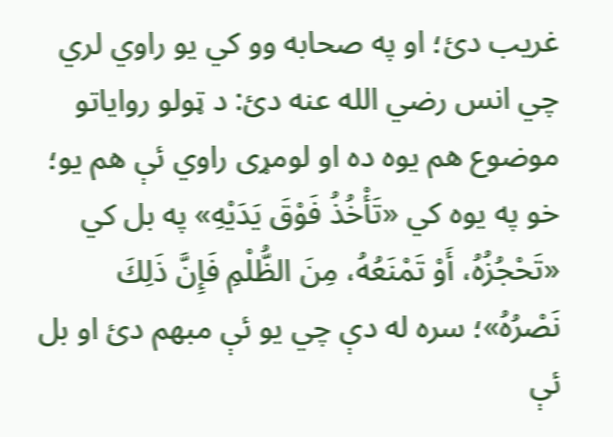غريب دئ؛ او په صحابه وو كي يو راوي لري چي انس رضي الله عنه دئ: د ټولو رواياتو موضوع هم يوه ده او لومړى راوي ئې هم يو؛ خو په يوه كي «تَأْخُذُ فَوْقَ يَدَيْهِ» په بل كي «تَحْجُزُهُ، أَوْ تَمْنَعُهُ، مِنَ الظُّلْمِ فَإِنَّ ذَلِكَ نَصْرُهُ»؛ سره له دې چي يو ئې مبهم دئ او بل ئې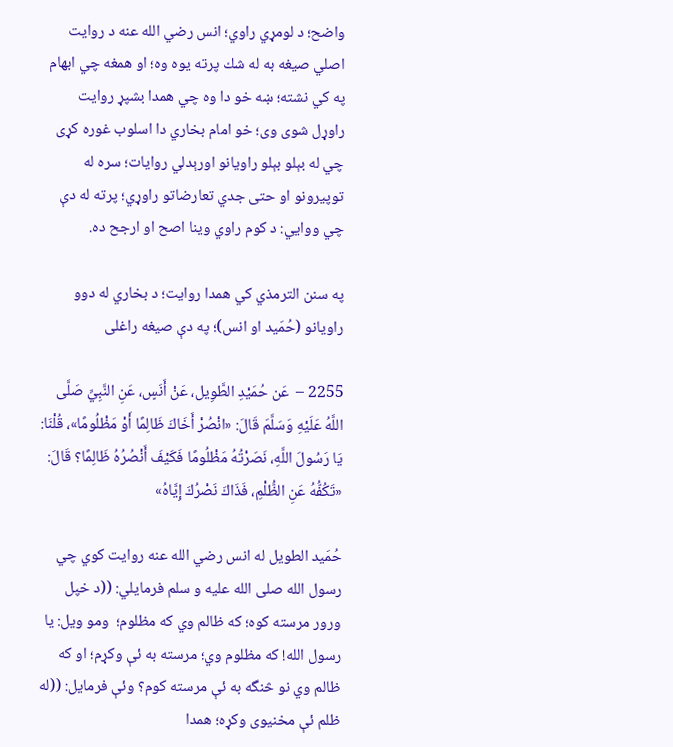واضح؛ د لومړي راوي؛ انس رضي الله عنه د روايت اصلي صيغه به له شك پرته يوه وه؛ او همغه چي ابهام په كي نشته؛ ښه خو دا وه چي همدا بشپړ روايت راوړل شوى وى؛ خو امام بخاري دا اسلوب غوره كړى چي له بېلو بېلو راويانو اورېدلي روايات؛ سره له توپيرونو او حتى جدي تعارضاتو راوړي؛ پرته له دې چي ووايي: د كوم راوي وينا اصح او ارجح ده.

په سنن الترمذي كي همدا روايت؛ د بخاري له دوو راويانو (حُمَيد او انس)؛ په دې صيغه راغلى

2255 –  عَن حُمَيْدِ الطَّوِيل، عَنْ أَنَسٍ، عَنِ النَّبِيِّ صَلَّى اللَّهُ عَلَيْهِ وَسَلَّمَ قَالَ: «انْصُرْ أَخَاكَ ظَالِمًا أَوْ مَظْلُومًا»، قُلْنَا: يَا رَسُولَ اللَّهِ، نَصَرْتُهُ مَظْلُومًا فَكَيْفَ أَنْصُرُهُ ظَالِمًا؟ قَالَ: «تَكُفُّهُ عَنِ الظُّلْمِ، فَذَاكَ نَصْرُكَ إِيَّاهُ»

حُمَيد الطويل له انس رضي الله عنه روايت كوي چي رسول الله صلى الله عليه و سلم فرمايلي: ((د خپل ورور مرسته کوه؛ كه ظالم وي که مظلوم؛  ومو ويل: يا رسول الله! كه مظلوم وي؛ مرسته به ئې وكړم؛ او كه ظالم وي نو څنگه به ئې مرسته كوم؟ وئې فرمايل: ((له ظلم ئې مخنيوى وكړه؛ همدا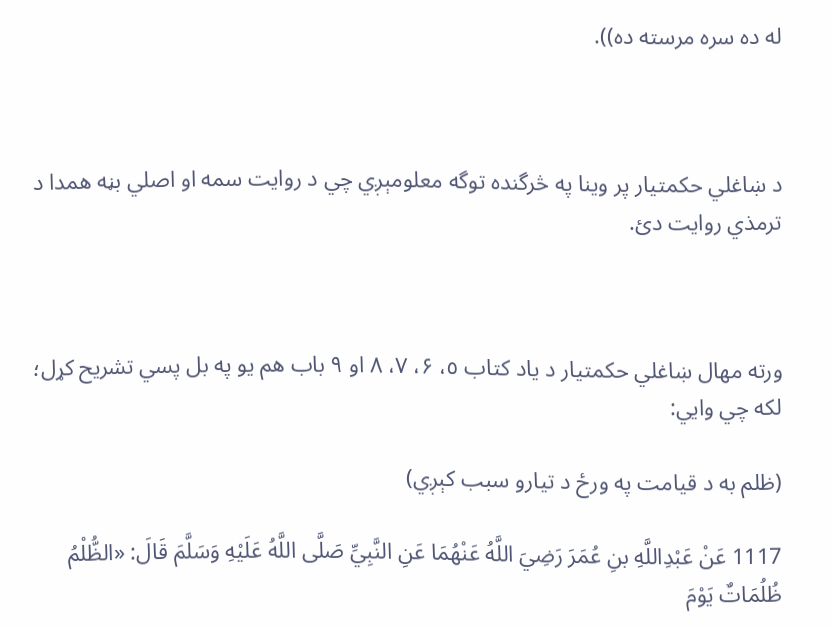له ده سره مرسته ده)).



د ښاغلي حکمتیار پر وينا په څرگنده توگه معلومېږي چي د روايت سمه او اصلي بڼه همدا د ترمذي روايت دئ.



ورته مهال ښاغلي حکمتیار د ياد کتاب ٥، ۶، ۷، ۸ او ۹ باب هم يو په بل پسي تشريح کړل؛ لکه چي وايي:

(ظلم به د قيامت په ورځ د تيارو سبب کېږي)

1117 عَنْ عَبْدِاللَّهِ بنِ عُمَرَ رَضِيَ اللَّهُ عَنْهُمَا عَنِ النَّبِيِّ صَلَّى اللَّهُ عَلَيْهِ وَسَلَّمَ قَالَ: «الظُّلْمُ ظُلُمَاتٌ يَوْمَ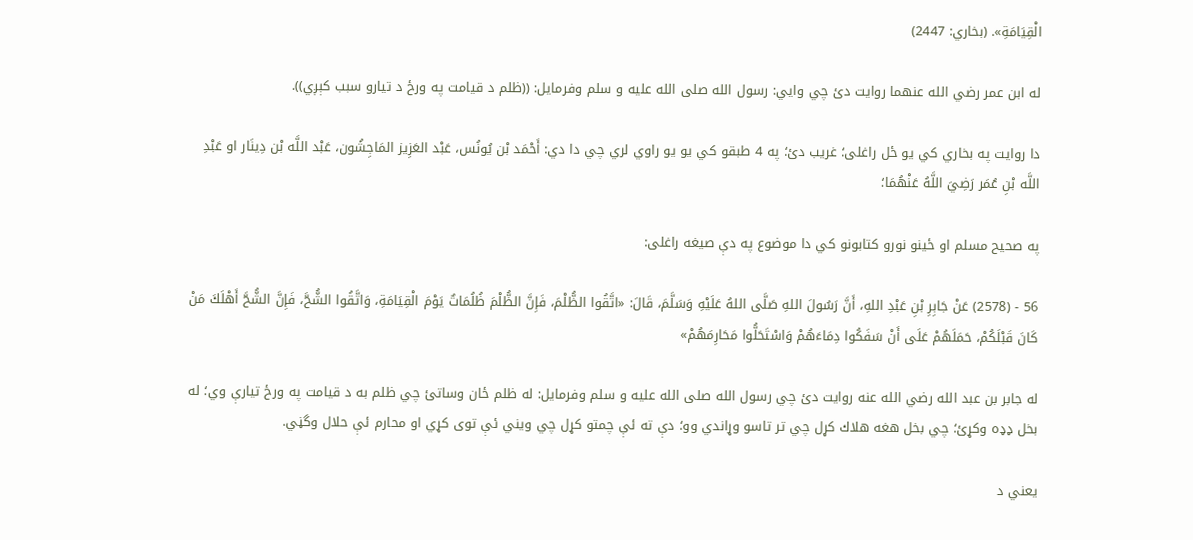الْقِيَامَةِ». (بخاري: 2447)

له ابن عمر رضي الله عنهما روايت دئ چي وايي: رسول الله صلى الله عليه و سلم وفرمايل: ((ظلم د قيامت په ورځ د تيارو سبب کېږي)).

دا روايت په بخاري كي يو ځل راغلى؛ غريب دئ؛ په 4 طبقو كي يو يو راوي لري چي دا دي: أَحْمَد بْن يُونُس، عَبْد العَزِيز المَاجِشُون، عَبْد اللَّه بْن دِينَار او عَبْدِ اللَّه بْنِ عُمَر رَضِيَ اللَّهُ عَنْهُمَا؛

په صحيح مسلم او ځينو نورو كتابونو كي دا موضوع په دې صيغه راغلى:

56 - (2578) عَنْ جَابِرِ بْنِ عَبْدِ اللهِ، أَنَّ رَسُولَ اللهِ صَلَّى اللهُ عَلَيْهِ وَسَلَّمَ، قَالَ: «اتَّقُوا الظُّلْمَ، فَإِنَّ الظُّلْمَ ظُلُمَاتٌ يَوْمَ الْقِيَامَةِ، وَاتَّقُوا الشُّحَّ، فَإِنَّ الشُّحَّ أَهْلَكَ مَنْ كَانَ قَبْلَكُمْ، حَمَلَهُمْ عَلَى أَنْ سَفَكُوا دِمَاءَهُمْ وَاسْتَحَلُّوا مَحَارِمَهُمْ»

له جابر بن عبد الله رضي الله عنه روايت دئ چي رسول الله صلى الله عليه و سلم وفرمايل: له ظلم ځان وساتئ چي ظلم به د قيامت په ورځ تيارې وي؛ له بخل ډډه وكړئ؛ چي بخل هغه هلاك كړل چي تر تاسو وړاندي وو؛ دې ته ئې چمتو كړل چي ويني ئې توى كړي او محارم ئې حلال وگڼي.

يعني د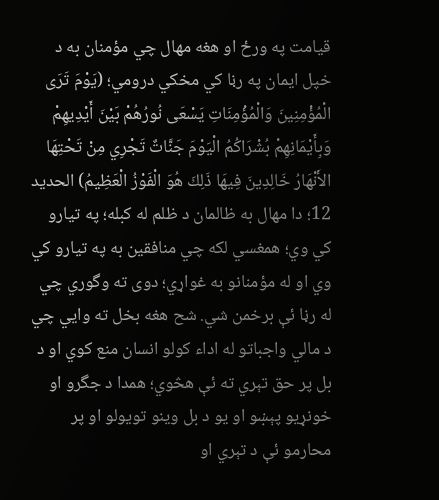قيامت په ورځ او هغه مهال چي مؤمنان به د خپل ايمان په رڼا كي مخكي درومي؛ (يَوْمَ تَرَى الْمُؤْمِنِينَ وَالْمُؤْمِنَاتِ يَسْعَى نُورُهُمْ بَيْنَ أَيْدِيهِمْ وَبِأَيْمَانِهِمْ بُشْرَاكُمُ الْيَوْمَ جَنَّاتٌ تَجْرِي مِنْ تَحْتِهَا الأَنْهَارُ خَالِدِينَ فِيهَا ذَلِكَ هُوَ الْفَوْزُ الْعَظِيمُ) الحديد 12؛ دا مهال به ظالمان د ظلم له كبله؛ په تيارو كي وي؛ همغسي لكه چي منافقين به په تيارو كي وي او له مؤمنانو به غواړي؛ دوى ته وگوري چي له رڼا ئې برخمن شي. شح هغه بخل ته وايي چي د مالي واجباتو له اداء كولو انسان منع كوي او د بل پر حق تېري ته ئې هڅوي؛ همدا د جگرو او خونړيو پېښو او يو د بل وينو تويولو او پر محارمو ئې د تېري او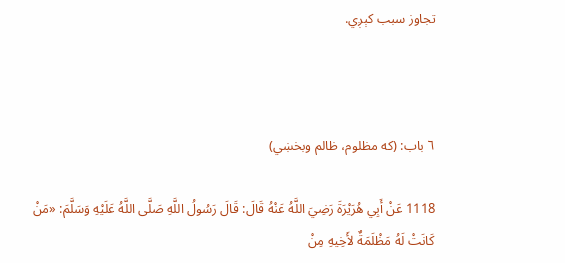تجاوز سبب كېږي.



٦ باب: (که مظلوم، ظالم وبخښي)

1118 عَنْ أَبِي هُرَيْرَةَ رَضِيَ اللَّهُ عَنْهُ قَالَ: قَالَ رَسُولُ اللَّهِ صَلَّى اللَّهُ عَلَيْهِ وَسَلَّمَ: «مَنْ كَانَتْ لَهُ مَظْلَمَةٌ لأَخِيهِ مِنْ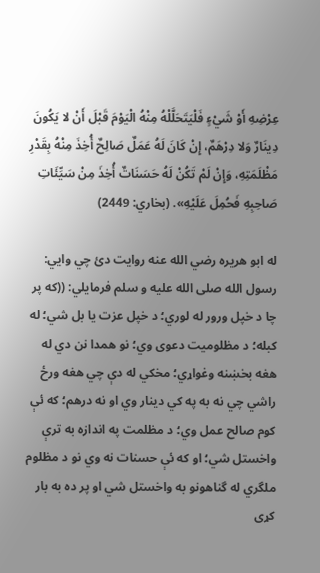عِرْضِهِ أَوْ شَيْءٍ فَلْيَتَحَلَّلْهُ مِنْهُ الْيَوْمَ قَبْلَ أَنْ لا يَكُونَ دِينَارٌ وَلا دِرْهَمٌ، إِنْ كَانَ لَهُ عَمَلٌ صَالِحٌ أُخِذَ مِنْهُ بِقَدْرِ مَظْلَمَتِهِ، وَإِنْ لَمْ تَكُنْ لَهُ حَسَنَاتٌ أُخِذَ مِنْ سَيِّئَاتِ صَاحِبِهِ فَحُمِلَ عَلَيْهِ». (بخاري: 2449)

له ابو هريره رضي الله عنه روايت دئ چي وايي: رسول الله صلى الله عليه و سلم فرمايلي: ((که پر چا د خپل ورور له لوري؛ د خپل عزت يا بل شي؛ له كبله؛ د مظلوميت دعوى وي؛ نو همدا نن دي له هغه بخښنه وغواړي؛ مخكي له دې چي هغه ورځ راشي چي نه به په كي دينار وي او نه درهم؛ كه ئې كوم صالح عمل وي؛ د مظلمت په اندازه به ترې واخستل شي؛ او كه ئې حسنات نه وي نو د مظلوم ملگري له گناهونو به واخستل شي او پر ده به بار كړى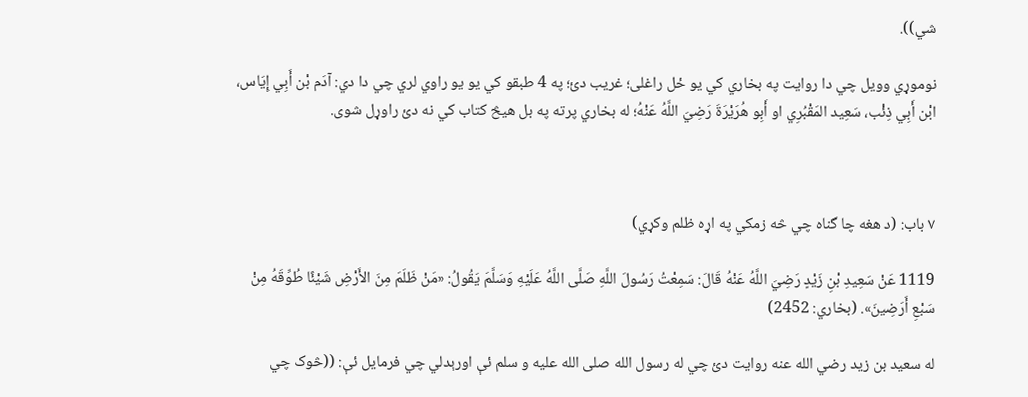شي)).

نوموړي وويل چي دا روايت په بخاري كي يو ځل راغلى؛ غريب دئ؛ په 4 طبقو كي يو يو راوي لري چي دا دي: آدَم بْن أَبِي إِيَاس، ابْن أَبِي ذِئْب، سَعِيد المَقْبُرِي او أَبِو هُرَيْرَةَ رَضِيَ اللَّهُ عَنْهُ؛ له بخاري پرته په بل هيڅ كتاب كي نه دئ راوړل شوى.



٧ باب: (د هغه چا گناه چي څه زمكي په اړه ظلم وکړي)

1119 عَنْ سَعِيدِ بْنِ زَيْدٍ رَضِيَ اللَّهُ عَنْهُ قَالَ: سَمِعْتُ رَسُولَ اللَّهِ صَلَّى اللَّهُ عَلَيْهِ وَسَلَّمَ يَقُولُ: «مَنْ ظَلَمَ مِنَ الأَرْضِ شَيْئًا طُوِّقَهُ مِنْ سَبْعِ أَرَضِينَ». (بخاري: 2452)

له سعيد بن زيد رضي الله عنه روايت دئ چي له رسول الله صلى الله عليه و سلم ئې اورېدلي چي فرمايل ئې: ((څوک چي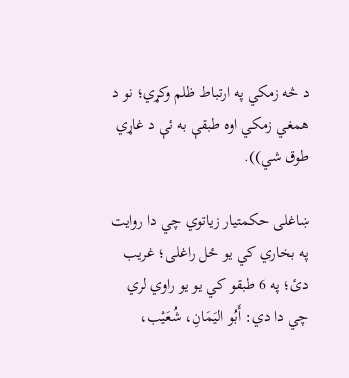د څه زمكي په ارتباط ظلم وکړي؛ نو د همغي زمكي اوه طبقې به ئې د غاړي طوق شي)).

ښاغلی حکمتیار زياتوي چي دا روايت په بخاري كي يو ځل راغلى؛ غريب دئ؛ په 6 طبقو كي يو يو راوي لري چي دا دي: أَبُو اليَمَانِ، شُعَيْب،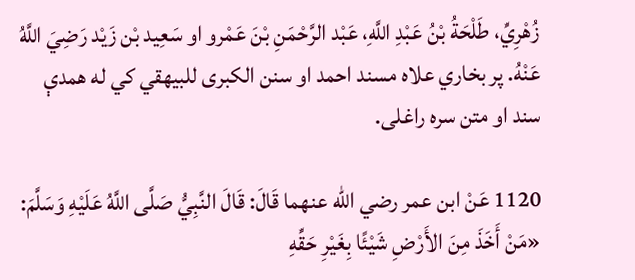زُهْرِيِّ، طَلْحَةُ بْنُ عَبْدِ اللَّهِ، عَبْد الرَّحْمَنِ بْنَ عَمْرو او سَعِيد بْن زَيْد رَضِيَ اللَّهُ عَنْهُ. پر بخاري علاه مسند احمد او سنن الكبرى للبيهقي كي له همدې سند او متن سره راغلى.

1120 عَنْ ابن عمر رضي الله عنهما قَالَ: قَالَ النَّبِيُّ صَلَّى اللَّهُ عَلَيْهِ وَسَلَّمَ: «مَنْ أَخَذَ مِنَ الأَرْضِ شَيْئًا بِغَيْرِ حَقِّهِ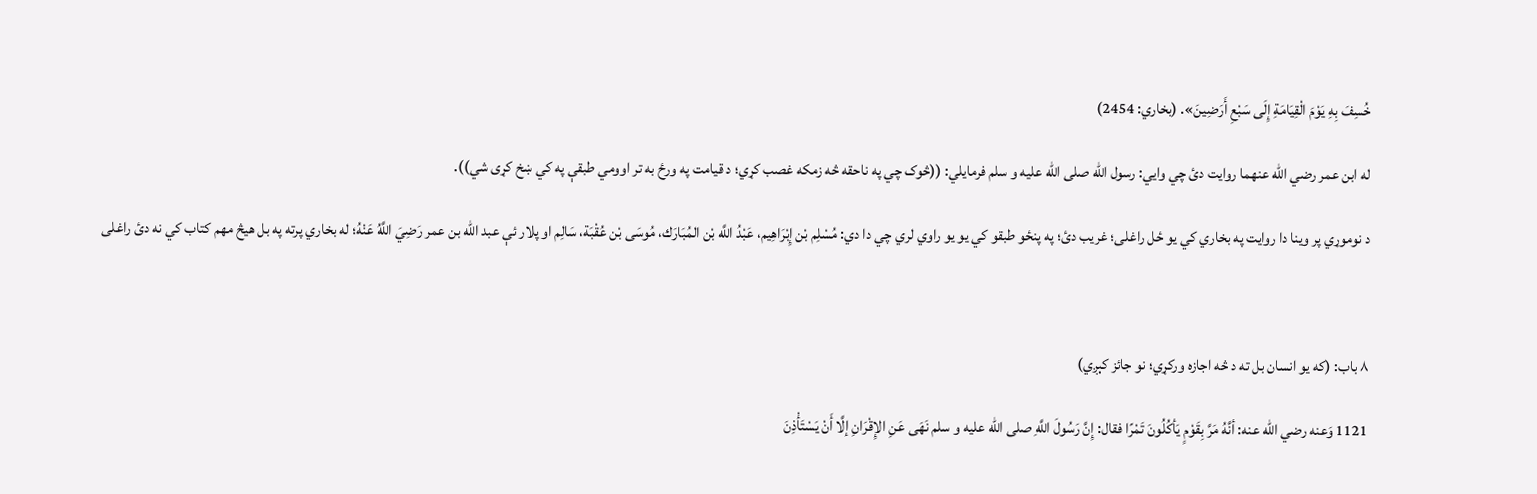خُسِفَ بِهِ يَوْمَ الْقِيَامَةِ إِلَى سَبْعِ أَرَضِينَ». (بخاري: 2454)

له ابن عمر رضي الله عنهما روايت دئ چي وايي: رسول الله صلى الله عليه و سلم فرمايلي: ((څوک چي په ناحقه څه زمكه غصب کړي؛ د قيامت په ورځ به تر اوومي طبقې په کي ښخ كړى شي)).

د نوموړي پر وينا دا روايت په بخاري كي يو ځل راغلى؛ غريب دئ؛ په پنځو طبقو كي يو يو راوي لري چي دا دي: مُسْلِم بْن إِبْرَاهِيم، عَبْدُ اللَّه بْن المُبَارَك، مُوسَى بْن عُقْبَة، سَالِم او پلار ئې عبد الله بن عمر رَضِيَ اللَّهُ عَنْهُ؛ له بخاري پرته په بل هيڅ مهم كتاب كي نه دئ راغلى



٨ باب: (که يو انسان بل ته د څه اجازه وركړي؛ نو جائز كېږي)

1121 وَعنه رضي الله عنه: أنَّهُ مَرَّ بِقَوْمٍ يَأكُلُونَ تَمْرًا فقال: إِنَّ رَسُولَ اللَّهِ صلى الله عليه و سلم نَهَى عَنِ الإِقْرَانِ إلَّا أَنْ يَسْتَأْذِنَ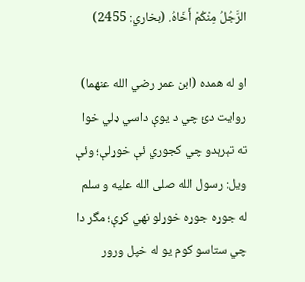الرَّجُلُ مِنْكُمْ أَخَاهُ. (بخاري: 2455)

او له همده (ابن عمر رضي الله عنهما) روايت دئ چي د يوې داسي ډلي خوا ته تېرېدو چي كجوري ئې خوړلې؛ وئې ويل: رسول الله صلى الله عليه و سلم له جوړه جوړه خوړلو نهي كړې؛ مگر دا چي ستاسو كوم يو له خپل ورور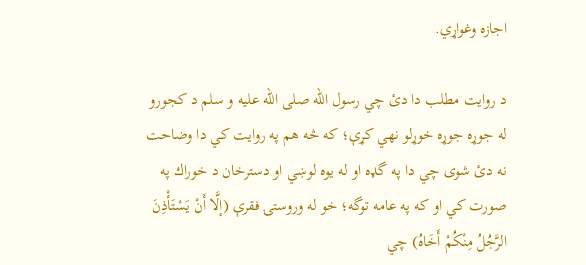اجازه وغواړي.

د روايت مطلب دا دئ چي رسول الله صلى الله عليه و سلم د كجورو له جوړه جوړه خوړلو نهي كړې؛ كه څه هم په روايت كي دا وضاحت نه دئ شوى چي دا په گډه او له يوه لوښي او دسترخان د خوراك په صورت كي او كه په عامه توگه؛ خو له وروستۍ فقرې (إلَّا أَنْ يَسْتَأْذِنَ الرَّجُلُ مِنْكُمْ أَخَاهُ) چي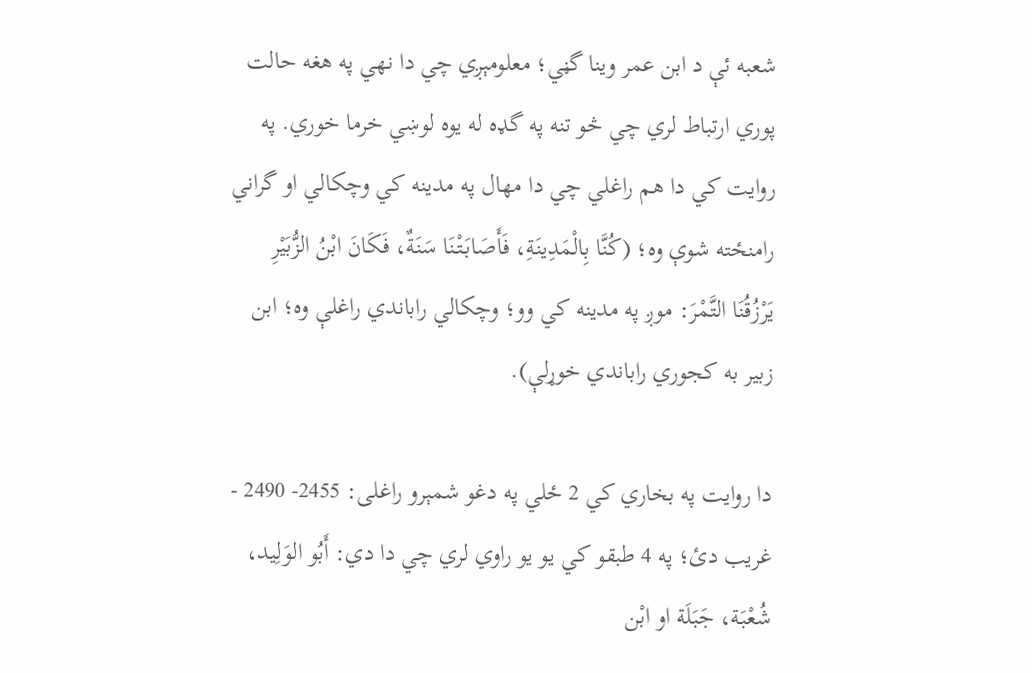شعبه ئې د ابن عمر وينا گڼي؛ معلومېږي چي دا نهي په هغه حالت پوري ارتباط لري چي څو تنه په گډه له يوه لوښي خرما خوري. په روايت كي دا هم راغلي چي دا مهال په مدينه كي وچكالي او گراني رامنځته شوې وه؛ (كُنَّا بِالْمَدِينَةِ، فَأَصَابَتْنَا سَنَةٌ، فَكَانَ ابْنُ الزُّبَيْرِ يَرْزُقُنَا التَّمْرَ: موږ په مدينه كي وو؛ وچكالي راباندي راغلې وه؛ ابن زبير به كجوري راباندي خوړلې).

دا روايت په بخاري كي 2 ځلي په دغو شمېرو راغلى: 2455- 2490 - غريب دئ؛ په 4 طبقو كي يو يو راوي لري چي دا دي: أَبُو الوَلِيد، شُعْبَة، جَبَلَة او ابْن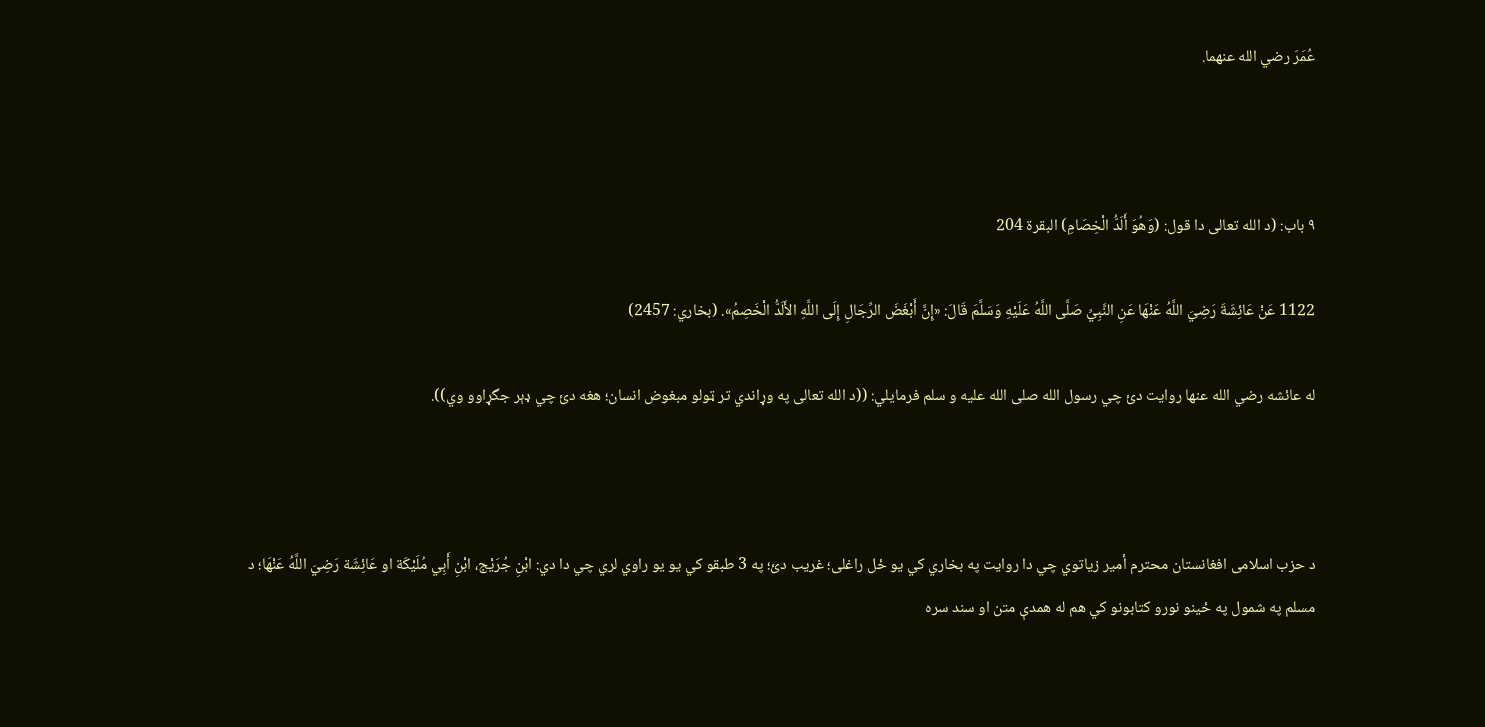عُمَرَ رضي الله عنهما.



٩ باب: (د الله تعالى دا قول: (وَهُوَ أَلَدُّ الْخِصَامِ) البقرة 204

1122 عَنْ عَائِشَةَ رَضِيَ اللَّهُ عَنْهَا عَنِ النَّبِيِّ صَلَّى اللَّهُ عَلَيْهِ وَسَلَّمَ قَالَ: «إِنَّ أَبْغَضَ الرِّجَالِ إِلَى اللَّهِ الأَلَدُّ الْخَصِمُ». (بخاري: 2457)

له عائشه رضي الله عنها روايت دئ چي رسول الله صلى الله عليه و سلم فرمايلي: ((د الله تعالى په وړاندي تر ټولو مبغوض انسان؛ هغه دئ چي ډېر جگړاوو وي)).



د حزب اسلامی افغانستان محترم أمير زياتوي چي دا روايت په بخاري كي يو ځل راغلى؛ غريب دئ؛ په 3 طبقو كي يو يو راوي لري چي دا دي: ابْنِ جُرَيْج، ابْنِ أَبِي مُلَيْكَة او عَائِشَة رَضِيَ اللَّهُ عَنْهَا؛ د مسلم په شمول په ځينو نورو كتابونو كي هم له همدې متن او سند سره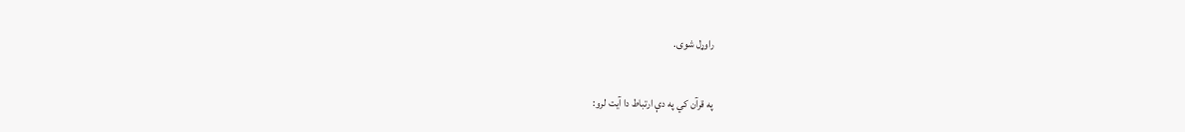راوړل شوى.

په قرآن كي په دې ارتباط دا آيت لرو: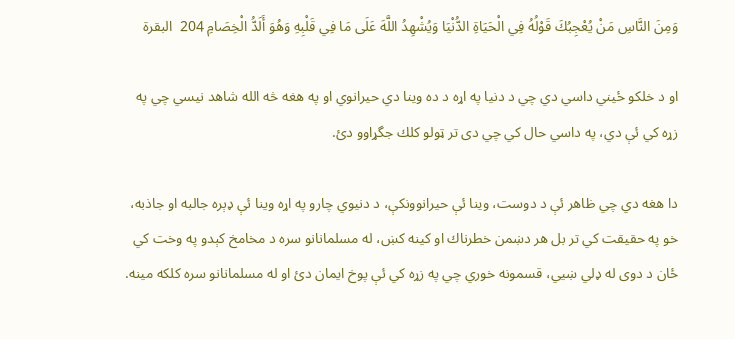وَمِنَ النَّاسِ مَنْ يُعْجِبُكَ قَوْلُهُ فِي الْحَيَاةِ الدُّنْيَا وَيُشْهِدُ اللَّهَ عَلَى مَا فِي قَلْبِهِ وَهُوَ أَلَدُّ الْخِصَامِ 204  البقرة

او د خلكو ځيني داسي دي چي د دنيا په اړه د ده وينا دي حيرانوي او په هغه څه الله شاهد نيسي چي په زړه كي ئې دي، په داسي حال كي چي دى تر ټولو كلك جگړاوو دئ.

دا هغه دي چي ظاهر ئې د دوست، وينا ئې حيرانوونكې، د دنيوي چارو په اړه وينا ئې ډېره جالبه او جاذبه، خو په حقيقت كي تر بل هر دښمن خطرناك او كينه كښ، له مسلمانانو سره د مخامخ كېدو په وخت كي ځان د دوى له ډلي ښيي، قسمونه خوري چي په زړه كي ئې پوخ ايمان دئ او له مسلمانانو سره كلكه مينه.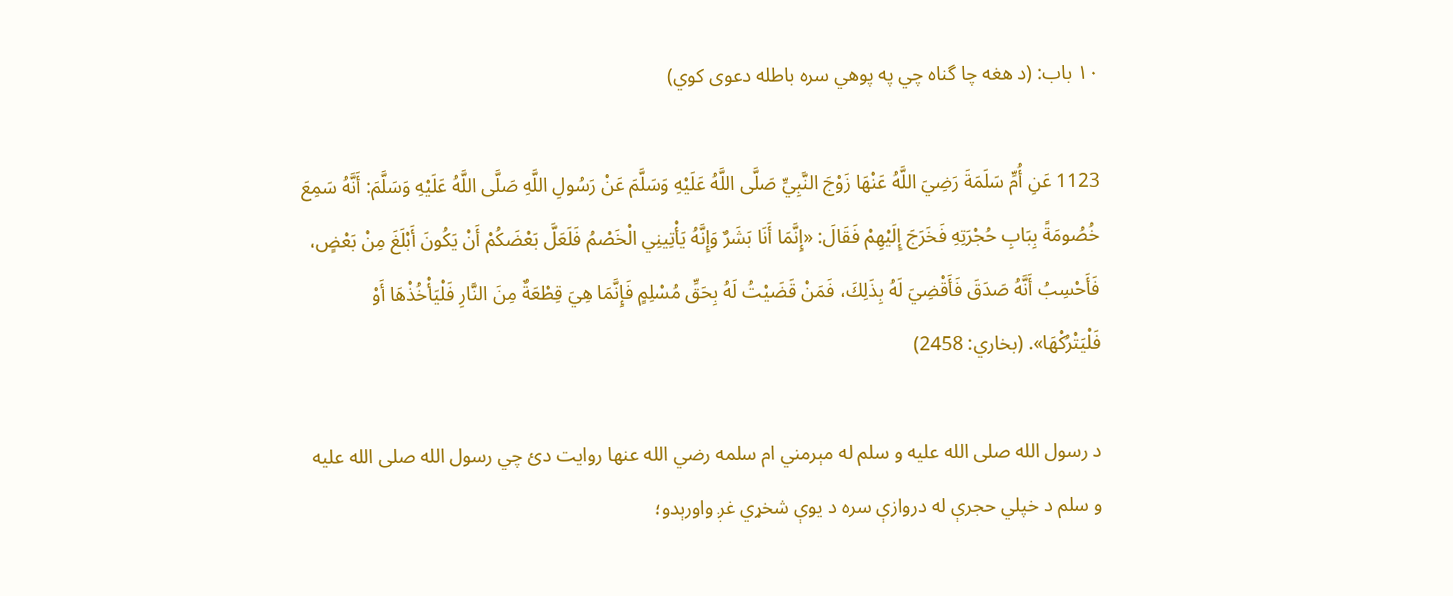١٠ باب: (د هغه چا گناه چي په پوهي سره باطله دعوى كوي)

1123 عَنِ أُمِّ سَلَمَةَ رَضِيَ اللَّهُ عَنْهَا زَوْجَ النَّبِيِّ صَلَّى اللَّهُ عَلَيْهِ وَسَلَّمَ عَنْ رَسُولِ اللَّهِ صَلَّى اللَّهُ عَلَيْهِ وَسَلَّمَ: أَنَّهُ سَمِعَ خُصُومَةً بِبَابِ حُجْرَتِهِ فَخَرَجَ إِلَيْهِمْ فَقَالَ: «إِنَّمَا أَنَا بَشَرٌ وَإِنَّهُ يَأْتِينِي الْخَصْمُ فَلَعَلَّ بَعْضَكُمْ أَنْ يَكُونَ أَبْلَغَ مِنْ بَعْضٍ، فَأَحْسِبُ أَنَّهُ صَدَقَ فَأَقْضِيَ لَهُ بِذَلِكَ، فَمَنْ قَضَيْتُ لَهُ بِحَقِّ مُسْلِمٍ فَإِنَّمَا هِيَ قِطْعَةٌ مِنَ النَّارِ فَلْيَأْخُذْهَا أَوْ فَلْيَتْرُكْهَا». (بخاري: 2458)

د رسول الله صلى الله عليه و سلم له مېرمني ام سلمه رضي الله عنها روايت دئ چي رسول الله صلى الله عليه و سلم د خپلي حجرې له دروازې سره د يوې شخړي غږ واورېدو؛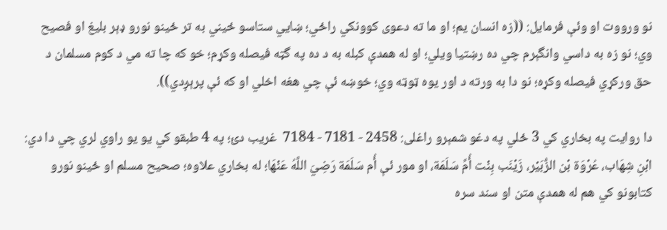نو ورووت او وئې فرمايل: ((زه انسان يم؛ او ما ته دعوى کوونکي راځي؛ ښايي ستاسو ځيني به تر ځينو نورو ډېر بليغ او فصيح وي؛ نو زه به داسي وانگېرم چي ده رښتيا ويلي؛ او له همدې كبله به د ده په گټه فيصله وکړم؛ خو که چا ته مي د كوم مسلمان د  حق ورکړي فيصله وكړه؛ نو دا به ورته د اور يوه ټوټه وي؛ خوښه ئې چي هغه اخلي او که ئې پرېږدي)).

دا روايت په بخاري كي 3 ځلي په دغو شمېرو راغلى: 2458 - 7181 - 7184  غريب دئ؛ په 4 طبقو كي يو يو راوي لري چي دا دي: ابْنِ شِهَاب، عُرْوَة بْن الزُّبَيْر، زَيْنَب بِنْت أُمِّ سَلَمَة، او مور ئې أُم سَلَمَة رَضِيَ اللَّهُ عَنْهَا؛ له بخاري علاوه؛ صحيح مسلم او ځينو نورو كتابونو كي هم له همدې متن او سند سره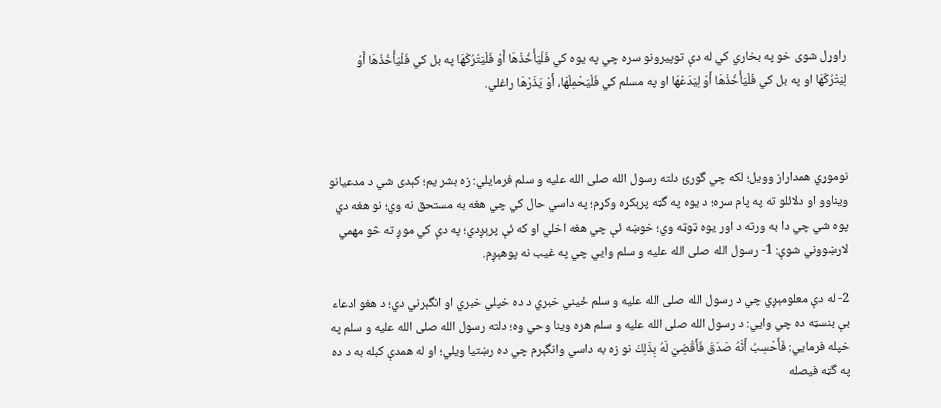راوړل شوى خو په بخاري كي له دې توپيرونو سره چي په يوه كي فَلْيَأْخُذْهَا أَوْ فَلْيَتْرُكْهَا په بل كي فَلْيَأْخُذْهَا أَوْ لِيَتْرُكْهَا او په بل كي فَلْيَأْخُذْهَا أَوْ لِيَدَعْهَا او په مسلم كي فَلْيَحْمِلْهَا، أَوْ يَذَرْهَا راغلي.



نوموړي همداراز وویل؛ لكه چي گورئ دلته رسول الله صلى الله عليه و سلم فرمايلي: زه بشر يم؛ كېدى شي د مدعيانو ويناوو او دلائلو ته په پام سره؛ د يوه په گټه پرېكړه وكړم؛ په داسي حال كي چي هغه به مستحق نه وي؛ نو هغه دي پوه شي چي دا به ورته د اور يوه ټوټه وي؛ خوښه ئې چي هغه اخلي او که ئې پرېږدي؛ په دې كي موږ ته څو مهمي لارښووني شوې: 1- رسول الله صلى الله عليه و سلم وايي چي په غيب نه پوهېږم.

2- له دې معلومېږي چي د رسول الله صلى الله عليه و سلم ځيني خبري د ده خپلي خبري او انگېرني دي؛ د هغو ادعاء بې بنسټه ده چي وايي: د رسول الله صلى الله عليه و سلم هره وينا وحي وه؛ دلته رسول الله صلى الله عليه و سلم په خپله فرمايي: فَأَحْسِبُ أَنَّهُ صَدَقَ فَأَقْضِيَ لَهُ بِذَلِكَ نو زه به داسي وانگېرم چي ده رښتيا ويلي؛ او له همدې كبله به د ده په گټه فيصله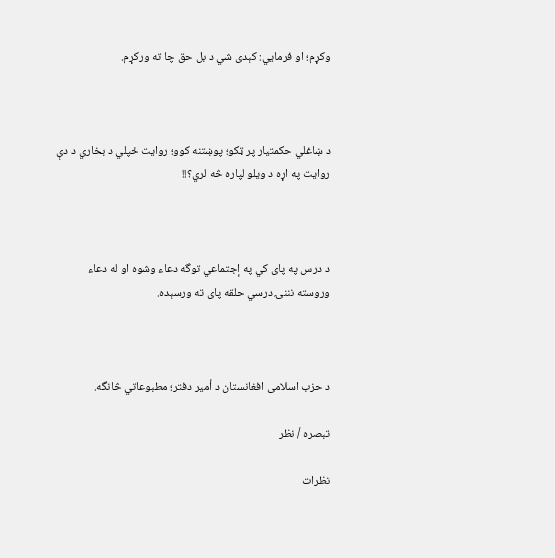وکړم؛ او فرمايي: كېدى شي د بل حق چا ته وركړم.



د ښاغلي حکمتیار پر ټکو؛ پوښتنه كوو؛ روايت ځپلي د بخاري د دې روايت په اړه د ويلو لپاره څه لري؟!!



د درس په پای کي په إجتماعي توگه دعاء وشوه او له دعاء وروسته نننۍ درسي حلقه پای ته ورسېده.



د حزب اسلامی افغانستان د أمير دفتر؛ مطبوعاتي څانگه.

تبصره / نظر

نظرات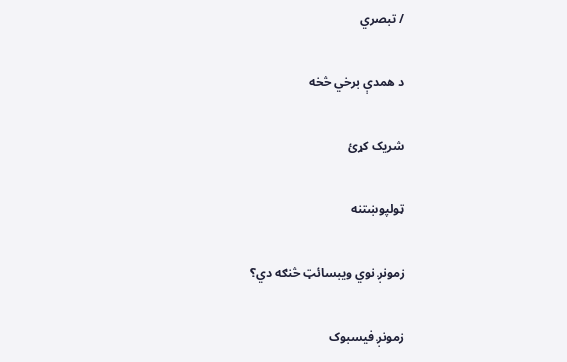/ تبصري

د همدې برخي څخه

شریک کړئ

ټولپوښتنه

زمونږ نوي ویبسائټ څنګه دي؟

زمونږ فيسبوک